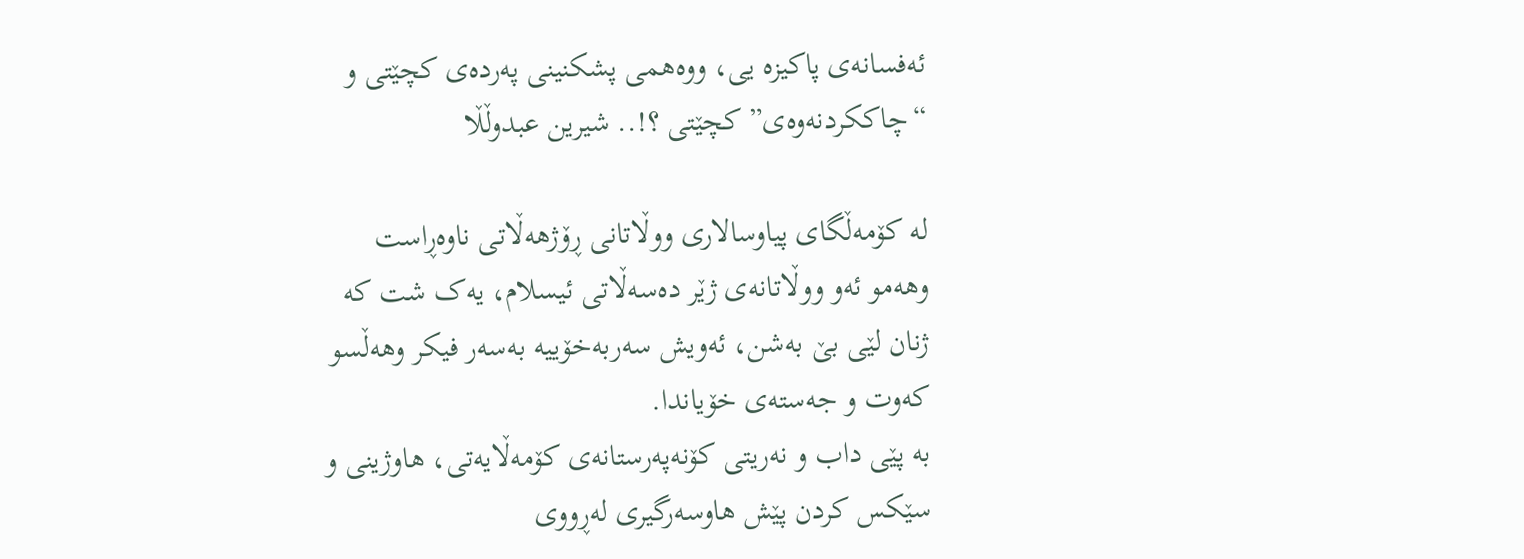ئەفسانەی پاکیزە یی، ووەهمی پشکنینی پەردەی کچێتی و “چاککردنەوەی” کچێتی ؟!.. شیرین عبدوڵڵا

لە کۆمەڵگای پیاوسالاری ووڵاتانی ڕۆژهەڵاتی ناوەڕاست وهەمو ئەو ووڵاتانەی ژێر دەسەڵاتی ئیسلام، یەک شت کە ژنان لێی بێ بەشن، ئەویش سەربەخۆییە بەسەر فیکر وهەڵسو کەوت و جەستەی خۆیاندا.
بە پێی داب و نەریتی کۆنەپەرستانەی کۆمەڵایەتی، هاوژینی و سێکس کردن پێش هاوسەرگیری لەڕووی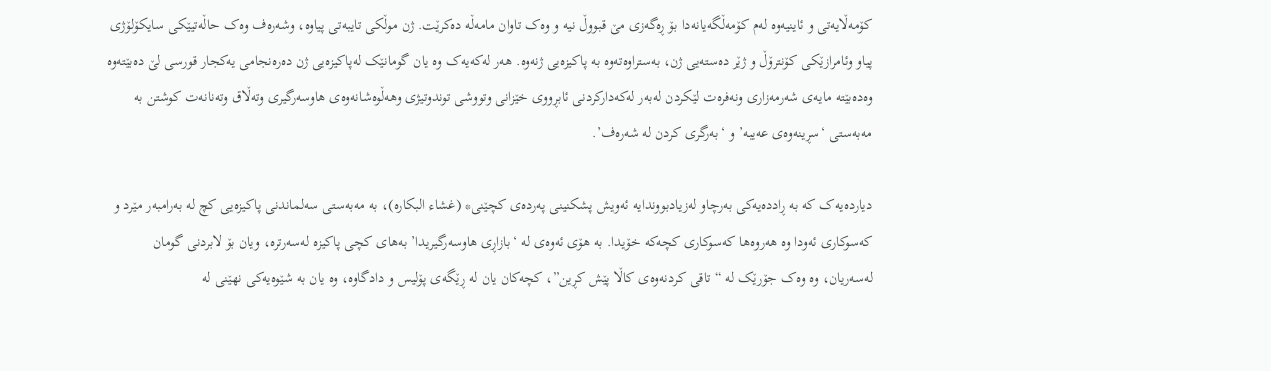کۆمەڵایەتی و ئاینیەوە لەم کۆمەڵگەیانەدا بۆ ڕەگەزی مێ قبووڵ نیە و وەک تاوان مامەڵە دەکرێت. ژن موڵکی تایبەتی پیاوە، وشەرەف وەک حاڵەتیێکی سایکۆلۆژی پیاو وئامرازێکی کۆنترۆڵ و ژێر دەستەیی ژن، بەستراوەتەوە بە پاکیزەیی ژنەوە. هەر لەکەیەک وە یان گومانێک لەپاکیزەیی ژن دەرەنجامی یەکجار قورسی لێ دەبێتەوە وەدەبێتە مایەی شەرمەزاری ونەفرەت لێکردن لەبەر لەکەدارکردنی ئابڕووی خێزانی وتووشی توندوتیژی وهەڵوەشانەوەی هاوسەرگیری وتەڵاق وتەنانەت کوشتن بە مەبەستی ‘سڕینەوەی عەیبە’ و ‘بەرگری کردن لە شەرەف’.

دیاردەیەک کە بە ڕاددەیەکی بەرچاو لەزیادبووندایە ئەویش پشکنینی پەردەی کچێنی* (غشاء البکارە)، بە مەبەستی سەلماندنی پاکیزەیی کچ لە بەرامبەر مێرد و کەسوکاری ئەودا وە هەروەها کەسوکاری کچەکە خۆیدا. بە هۆی ئەوەی لە ‘بازاڕی هاوسەرگیریدا’ بەهای کچی پاکیزە لەسەرترە، ویان بۆ لابردنی گومان لەسەریان، وە وەک جۆرێک لە “تاقی کردنەوەی کاڵا پێش کڕین”، کچەکان یان لە ڕێگەی پۆلیس و دادگاوە، وە یان بە شێوەیەکی نهێنی لە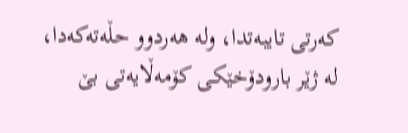کەرتی تایبەتدا، ولە هەردوو حڵەتەکەدا، لە ژێر بارودۆخێکی کۆمەڵایەتی بێ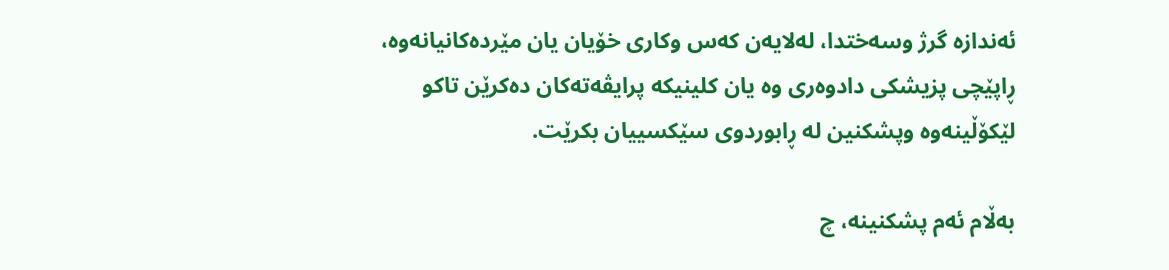ئەندازە گرژ وسەختدا، لەلایەن کەس وکاری خۆیان یان مێردەکانیانەوە، ڕاپێچی پزیشکی دادوەری وە یان کلینیکە پرایڤەتەکان دەکرێن تاکو لێکۆڵینەوە وپشکنین لە ڕابوردوی سێکسییان بکرێت.

بەڵام ئەم پشکنینە، چ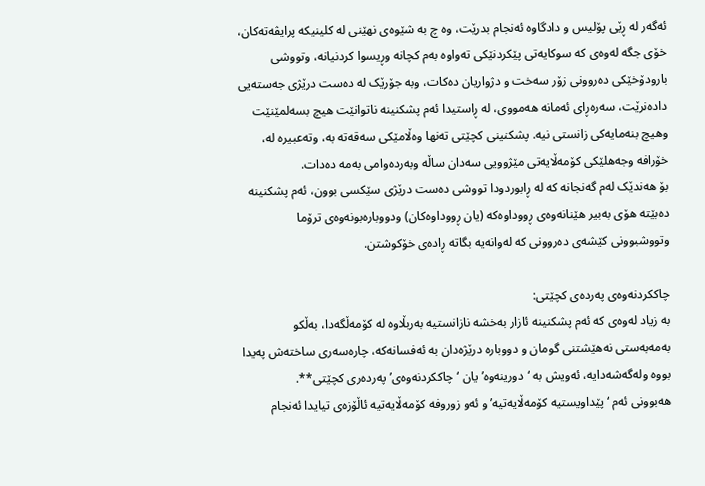ئەگەر لە ڕێی پۆلیس و دادگاوە ئەنجام بدرێت، وە چ بە شێوەی نهێنی لە کلینیکە پرایڤەتەکان، خۆی جگە لەوەی کە سوکایەتی پێکردنێکی تەواوە بەم کچانە وڕیسوا کردنیانە، وتووشی بارودۆخێکی دەروونی زۆر سەخت و دژواریان دەکات، وبە جۆرێک لە دەست درێژی جەستەیی دادەنرێت، سەرەڕای ئەمانە هەمووی، لە ڕاستیدا ئەم پشکنینە ناتوانێت هیچ بسەلمێنێت وهیچ بنەمایەکی زانستی نیە. پشکنینی کچێتی تەنها وەڵامێکی سەقەتە بە، وتەعبیرە لە، خۆرافە وجەهلێکی کۆمەڵایەتی مێژوویی سەدان ساڵە وبەردەوامی بەمە دەدات.
بۆ هەندێک لەم گەنجانە کە لە ڕابوردودا تووشی دەست درێژی سێکسی بوون، ئەم پشکنینە دەبێتە هۆی بەبیر هێنانەوەی ڕووداوەکە (یان ڕووداوەکان) ودووبارەبونەوەی ترۆما وتووشبوونی کێشەی دەروونی کە لەوانەیە بگاتە ڕادەی خۆکوشتن.

چاککردنەوەی پەردەی کچێتی:
بە زیاد لەوەی کە ئەم پشکنینە ئازار بەخشە نازانستیە بەربڵاوە لە کۆمەڵگەدا، بەڵکو بەمەبەستی نەهێشتنی گومان و دووبارە درێژەدان بە ئەفسانەکە، چارەسەری ساختەش پەیدا بووە ولەگەشەدایە، ئەویش بە ‘دورینەوە’ یان ‘چاککردنەوەی’ پەردەری کچێتی**.
هەبوونی ئەم ‘پێداویستیە کۆمەڵایەتیە’ و ئەو زوروفە کۆمەڵایەتیە ئاڵۆزەی تیایدا ئەنجام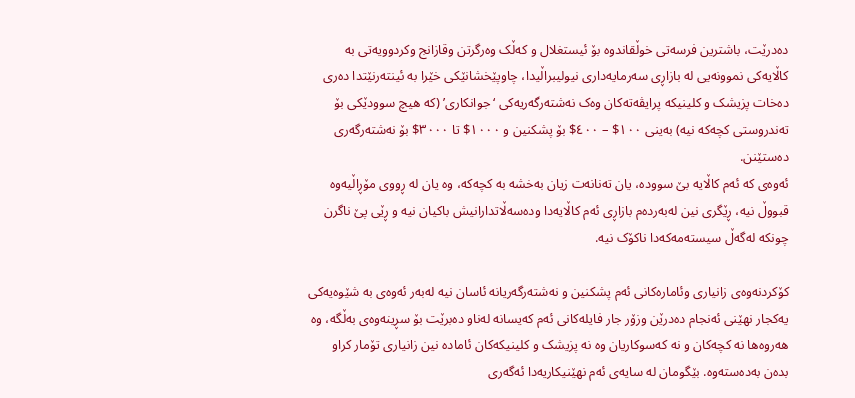دەدرێت، باشترین فرسەتی خوڵقاندوە بۆ ئیستغلال و کەڵک وەرگرتن وقازانج وکردوویەتی بە کاڵایەکی نموونەیی لە بازاڕی سەرمایەداری نیولیبراڵیدا، چاوپێخشانێکی خێرا بە ئینتەرنێتدا دەری دەخات پزیشک و کلینیکە پرایڤەتەکان وەک نەشتەرگەریەکی ‘جوانکاری’ (کە هیچ سوودێکی بۆ تەندروستی کچەکە نیە) بەینی ١٠٠$ – ٤٠٠$ بۆ پشکنین و ١٠٠٠$ تا ٣٠٠٠$ بۆ نەشتەرگەری دەستێنن.
ئەوەی کە ئەم کاڵایە بێ سوودە، یان تەنانەت زیان بەخشە بە کچەکە، وە یان لە ڕووی مۆڕاڵیەوە قبووڵ نیە، ڕێگری نین لەبەردەم بازاڕی ئەم کاڵایەدا ودەسەڵاتدارانیش باکیان نیە و ڕێی پێ ناگرن چونکە لەگەڵ سیستەمەکەدا ناکۆک نیە.

کۆکردنەوەی زانیاری وئامارەکانی ئەم پشکنین و نەشتەرگەریانە ئاسان نیە لەبەر ئەوەی بە شێوەیەکی یەکجار نهێنی ئەنجام دەدرێن وزۆر جار فایلەکانی ئەم کەیسانە لەناو دەبرێت بۆ سڕینەوەی بەڵگە، وە هەروەها نە کچەکان و نە کەسوکاریان وە نە پزیشک و کلینیکەکان ئامادە نین زانیاری تۆمار کراو بدەن بەدەستەوە. بێگومان لە سایەی ئەم نهێنیکاریەدا ئەگەری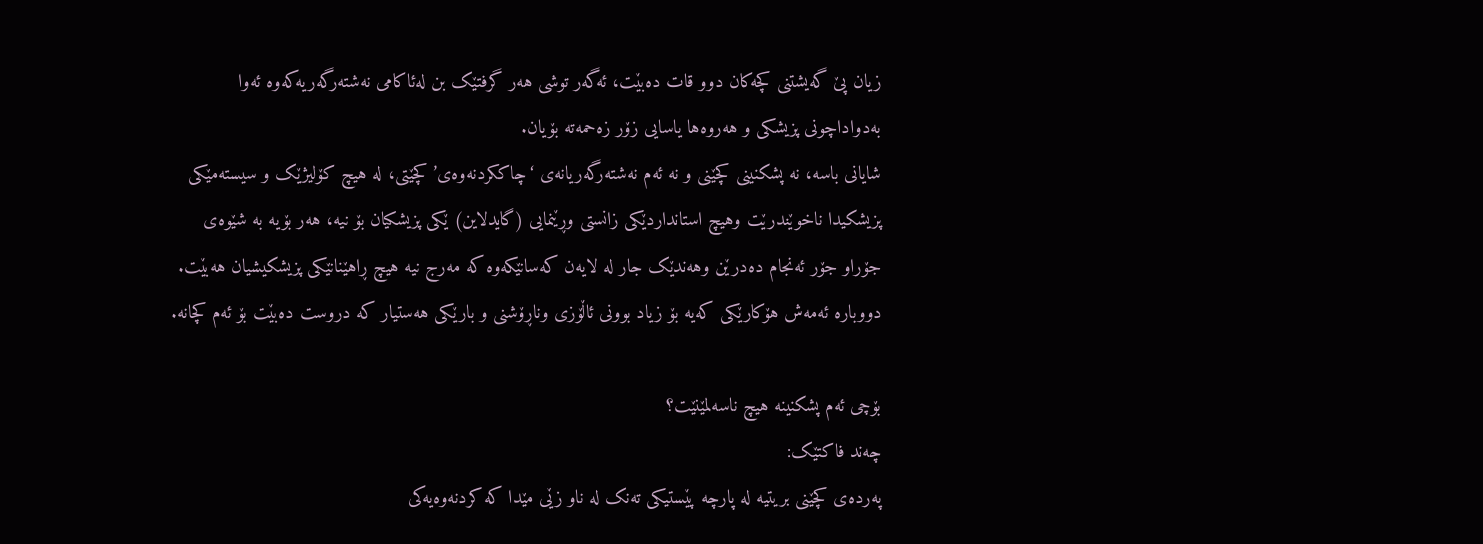زیان پێ گەیشتنی کچەکان دوو قات دەبێت، ئەگەر توشی هەر گرفتێک بن لەئاکامی نەشتەرگەریەکەوە ئەوا بەدواداچونی پزیشکی و هەروەها یاسایی زۆر زەحمەتە بۆیان.
شایانی باسە، نە پشکنینی کچێنی و نە ئەم نەشتەرگەریانەی ‘چاککردنەوەی’ کچێتی، لە هیچ کۆلیژێک و سیستەمێکی پزیشکیدا ناخوێندرێت وهیچ استانداردێکی زانستی وڕێنمایی (گایدلاین) ێکی پزیشکیان بۆ نیە، هەر بۆیە بە شێوەی جۆراو جۆر ئەنجام دەدرێن وهەندێک جار لە لایەن کەسانێکەوە کە مەرج نیە هیچ ڕاهێنانێکی پزیشکیشیان هەبێت. دووبارە ئەمەش هۆکارێکی کەیە بۆ زیاد بوونی ئاڵۆزی وناڕۆشنی و بارێکی هەستیار کە دروست دەبێت بۆ ئەم کچانە.

بۆچی ئەم پشکنینە هیچ ناسەلمێنێت؟
چەند فاکتێک:
پەردەی کچێنی بریتیە لە پارچە پێستیکی تەنک لە ناو زێی مێدا کە کردنەوەیەکی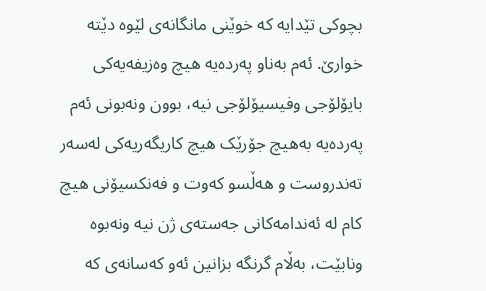بچوکی تێدایە کە خوێنی مانگانەی لێوە دێتە خوارێ. ئەم بەناو پەردەیە هیچ وەزیفەیەکی بایۆلۆجی وفیسیۆلۆجی نیە، بوون ونەبونی ئەم پەردەیە بەهیچ جۆرێک هیچ کاریگەریەکی لەسەر تەندروست و هەڵسو کەوت و فەنکسیۆنی هیچ کام لە ئەندامەکانی جەستەی ژن نیە ونەبوە ونابێت، بەڵام گرنگە بزانین ئەو کەسانەی کە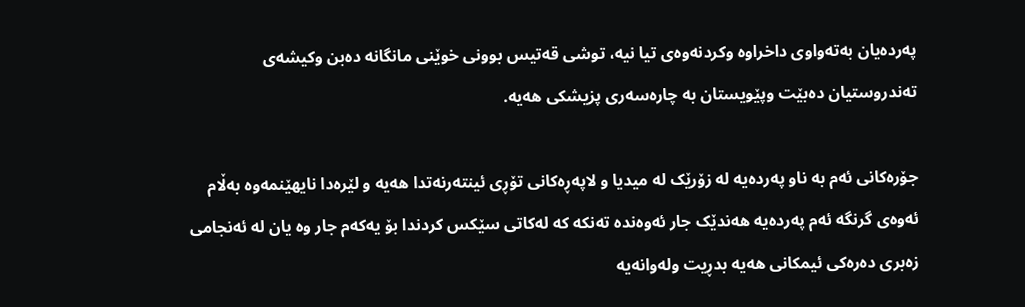پەردەیان بەتەواوی داخراوە وکردنەوەی تیا نیە، توشی قەتیس بوونی خوێنی مانگانە دەبن وکیشەی تەندروستیان دەبێت وپێویستان بە چارەسەری پزیشکی هەیە.

جۆرەکانی ئەم بە ناو پەردەیە لە زۆرێک لە میدیا و لاپەڕەکانی تۆڕی ئینتەرنەتدا هەیە و لێرەدا نایهێنمەوە بەڵام ئەوەی گرنگە ئەم پەردەیە هەندێک جار ئەوەندە تەنکە کە لەکاتی سێکس کردندا بۆ یەکەم جار وە یان لە ئەنجامی زەبری دەرەکی ئیمکانی هەیە بدڕیت ولەوانەیە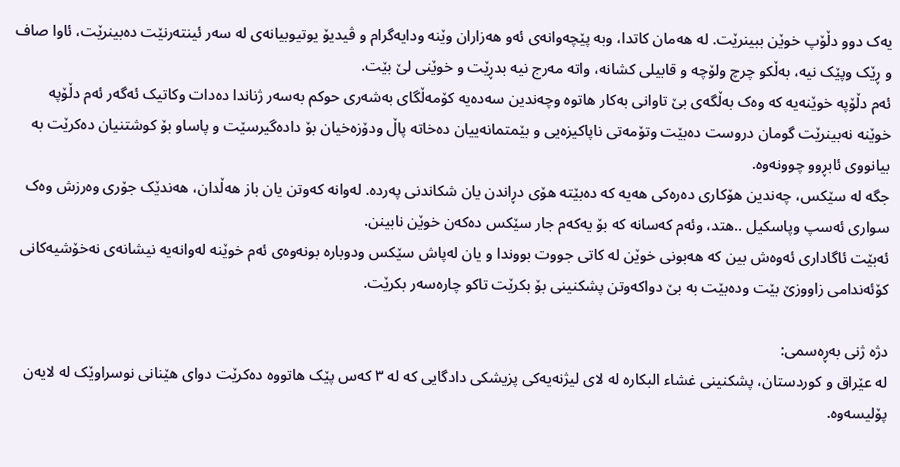یەک دوو دڵۆپ خوێن ببینرێت. لە هەمان کاتدا، وبە پێچەوانەی ئەو هەزاران وێنە ودایەگرام و ڤیدیۆ یوتیوبیانەی لە سەر ئینتەرنێت دەبینرێت، ئاوا صاف و ڕێک وپێک نیە، بەڵکو چرچ ولۆچە و قابیلی کشانە، واتە مەرج نیە بدڕێت و خوێنی لێ بێت.
ئەم دڵۆپە خوێنەیە کە وەک بەڵگەی بێ تاوانی بەکار هاتوە وچەندین سەدەیە کۆمەڵگای بەشەری حوکم بەسەر ژناندا دەدات وکاتیک ئەگەر ئەم دڵۆپە خوێنە نەبینرێت گومان دروست دەبێت وتۆمەتی ناپاکیزەیی و بێمتمانەییان دەخاتە پاڵ ودۆزەخیان بۆ دادەگیرسێت و پاساو بۆ کوشتنیان دەکرێت بە بیانووی ئابڕوو چوونەوە.
جگە لە سێکس، چەندین هۆکاری دەرەکی هەیە کە دەبێتە هۆی دڕاندن یان شکاندنی پەردە. لەوانە کەوتن یان باز هەڵدان، هەندێک جۆری وەرزش وەک سواری ئەسپ وپاسکیل ..هتد، وئەم کەسانە کە بۆ یەکەم جار سێکس دەکەن خوێن نابینن.
ئەبێت ئاگاداری ئەوەش بین کە هەبونی خوێن لە کاتی جووت بووندا و یان لەپاش سێکس ودوبارە بونەوەی ئەم خوێنە لەوانەیە نیشانەی نەخۆشیەکانی کۆئەندامی زاووزێ بێت ودەبێت بە بێ دواکەوتن پشکنینی بۆ بکرێت تاکو چارەسەر بکرێت.

دژە ژنی بەڕەسمی:
لە عێراق و کوردستان، پشکنینی غشاء البکارە لە لای لیژنەیەکی پزیشکی دادگایی کە لە ٣ کەس پێک هاتووە دەکرێت دوای هێنانی نوسراوێک لە لایەن پۆلیسەوە.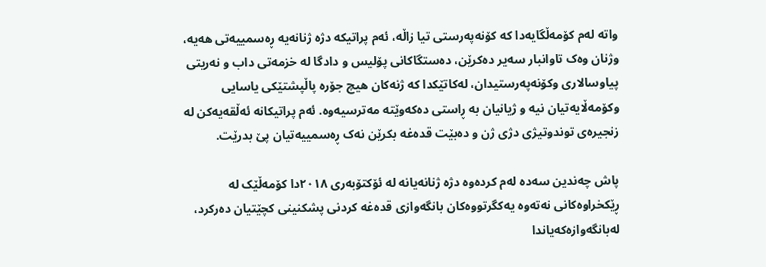واتە لەم کۆمەڵگایەدا کە کۆنەپەرستی تیا زاڵە، ئەم پراتیکە دژە ژنانەیە ڕەسمییەتی هەیە، وژنان وەک تاوانبار سەیر دەکرێن، دەستگاکانی پۆلیس و دادگا لە خزمەتی داب و نەریتی پیاوسالاری وکۆنەپەرستیدان، لەکاتێکدا کە ژنەکان هیچ جۆرە پاڵپشتێکی یاسایی وکۆمەڵایەتیان نیە و ژیانیان بە ڕاستی دەکەوێتە مەترسیەوە. ئەم پراتیکانە ئەڵقەیەکن لە زنجیرەی توندوتیژی دژی ژن و دەبێت قدەغە بکرێن نەک ڕەسمییەتیان پێ بدرێت.

پاش چەندین سەدە لەم کردەوە دژە ژنانەیانە لە ئۆکتۆبەری ٢٠١٨دا کۆمەڵێک لە ڕێکخراوەکانی نەتەوە یەکگرتووەکان بانگەوازی قدەغە کردنی پشکنینی کچێتیان دەرکرد، لەبانگەوازەکەیاندا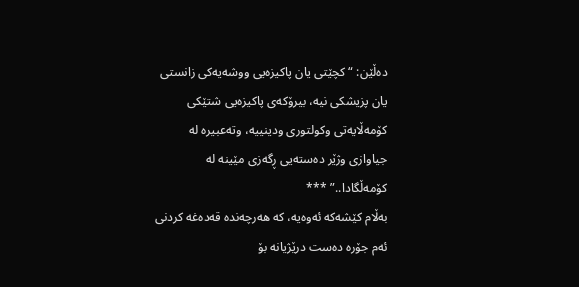دەڵێن: “کچێتی یان پاکیزەیی ووشەیەکی زانستی یان پزیشکی نیە، بیرۆکەی پاکیزەیی شتێکی کۆمەڵایەتی وکولتوری ودینییە، وتەعبیرە لە جیاوازی وژێر دەستەیی ڕگەزی مێینە لە کۆمەڵگادا..” ***
بەڵام کێشەکە ئەوەیە، کە هەرچەندە قەدەغە کردنی ئەم جۆرە دەست درێژیانە بۆ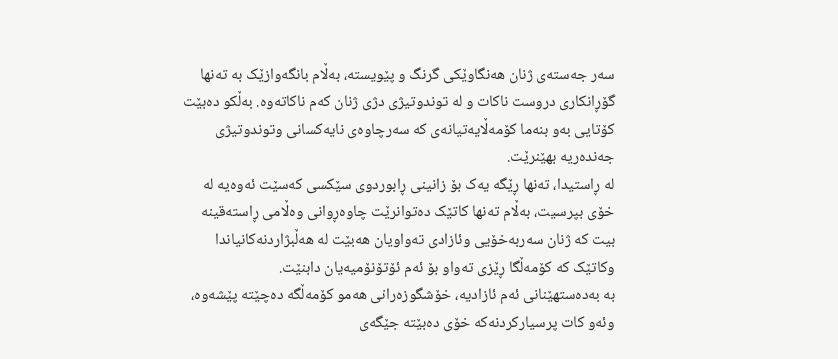سەر جەستەی ژنان هەنگاوێکی گرنگ و پێویستە، بەڵام بانگەوازێک بە تەنها گۆڕانکاری دروست ناکات و لە توندوتیژی دژی ژنان کەم ناکاتەوە. بەڵکو دەبێت کۆتایی بەو بنەما کۆمەڵایەتیانەی کە سەرچاوەی نایەکسانی وتوندوتیژی جەندەریە بهێنرێت.
لە ڕاستیدا، تەنها ڕێگە یەک بۆ زانینی ڕابوردوی سێکسی کەسێت ئەوەیە لە خۆی بپرسیت، بەڵام تەنها کاتێک دەتوانرێت چاوەڕوانی وەڵامی ڕاستەقینە بیت کە ژنان سەربەخۆیی وئازادی تەواویان هەبێت لە هەڵبژاردنەکانیاندا وکاتێک کە کۆمەڵگا ڕێزی تەواو بۆ ئەم ئۆتۆنۆمیەیان دابنێت.
بە بەدەستهێنانی ئەم ئازادیە، خۆشگوزەرانی هەمو کۆمەڵگە دەچێتە پێشەوە، وئەو کات پرسیارکردنەکە خۆی دەبێتە جێگەی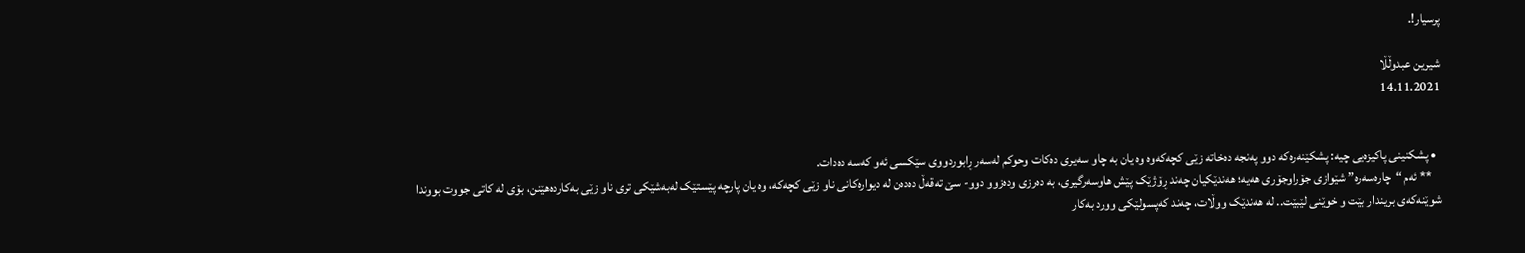پرسیار!.

شیرین عبدوڵڵا
14.11.2021


  • پشکنینی پاکیزەیی چیە: پشکێنەرەکە دوو پەنجە دەخاتە زێی کچەکەوە وە یان بە چاو سەیری دەکات وحوکم لەسەر ڕابوردووی سێکسی ئەو کەسە دەدات.
    ** ئەم “چارەسەرە” شێوازی جۆراوجۆری هەیە؛ هەندێکیان چەند ڕۆژێک پێش هاوسەرگیری، بە دەرزی ودەزوو دوو- سێ تەقەڵ دەدەن لە دیوارەکانی ناو زێی کچەکە، وە یان پارچە پێستێک لەبەشێکی تری ناو زێی بەکاردەهێنن، بۆی لە کاتی جووت بووندا شوێنەکەی بریندار بێت و خوێنی لێبێت.. لە هەندێک ووڵات، چەند کەپسولێکی وورد بەکار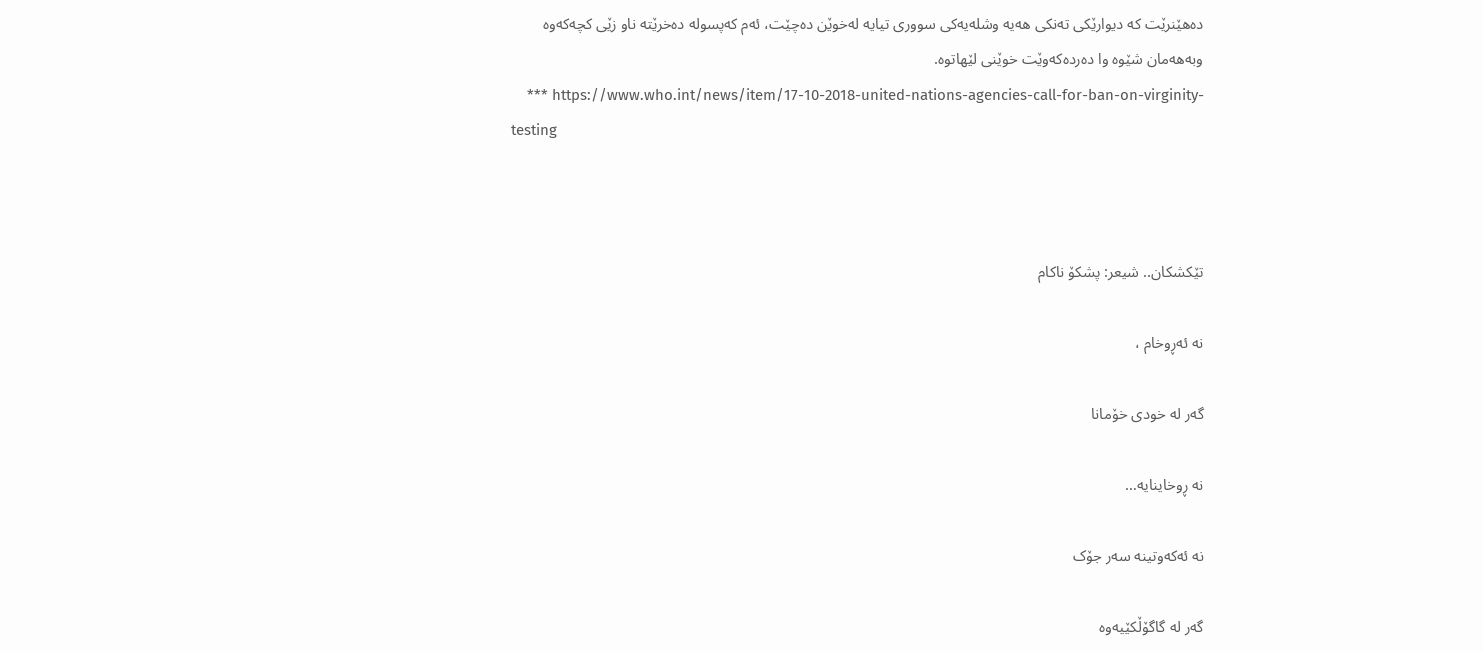دەهێنرێت کە دیوارێکی تەنکی هەیە وشلەیەکی سووری تیایە لەخوێن دەچێت، ئەم کەپسولە دەخرێتە ناو زێی کچەکەوە وبەهەمان شێوە وا دەردەکەوێت خوێنی لێهاتوە.
    *** https://www.who.int/news/item/17-10-2018-united-nations-agencies-call-for-ban-on-virginity-testing



تێکشکان.. شيعر: پشکۆ ناکام

نە ئەڕوخام ،

گەر لە خودی خۆمانا

نە ڕوخاینایە…

نە ئەکەوتینە سەر جۆک

گەر لە گاگۆڵکێیەوە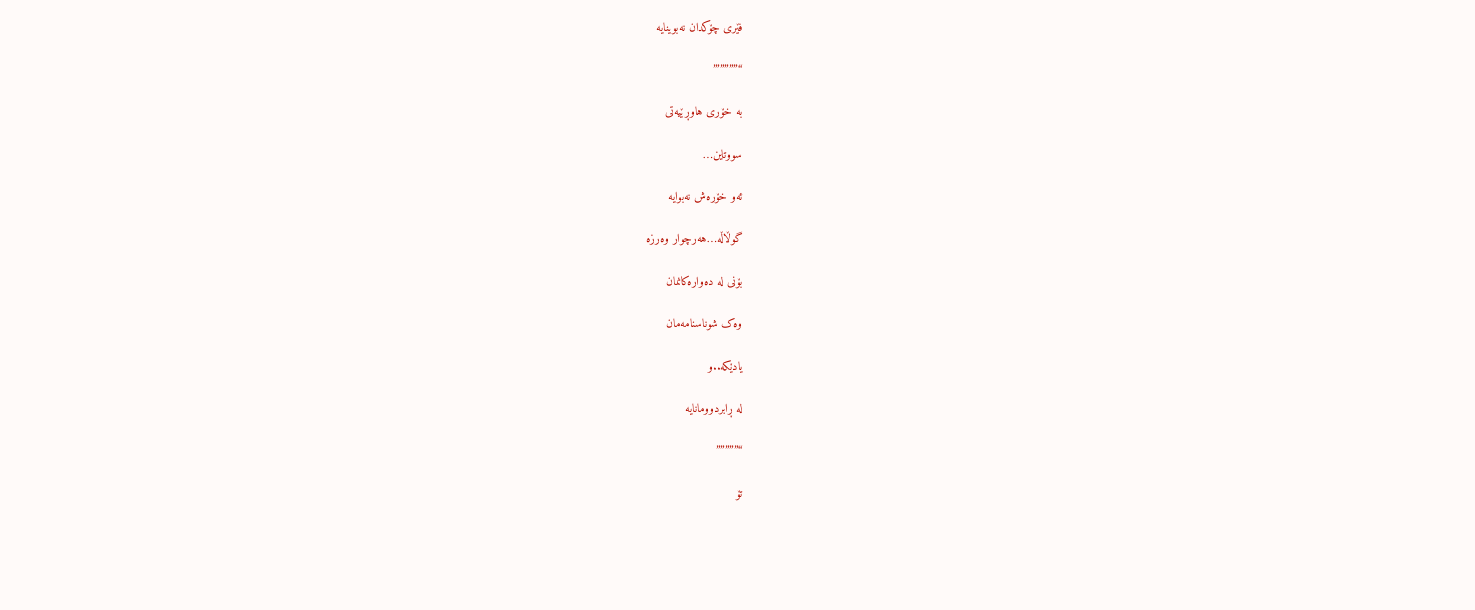فێری چۆکدان نەبوینایە

“”””””’

بە خۆری هاوڕێیەتی

سووتاین…

ئەو خۆرەش نەبوایە

گوڵاڵە…هەرچوار وەرزە

بۆنی لە دەوارەکانمان

وەک شوناسنامەمان

یادێکە..و

لە ڕابردوومانایە

“”””””

تۆ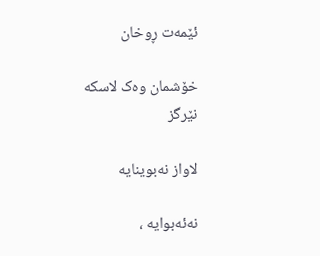ئێمەت ڕوخان

خۆشمان وەک لاسکە نێرگز

لاواز نەبوینایە

نەئەبوایە ،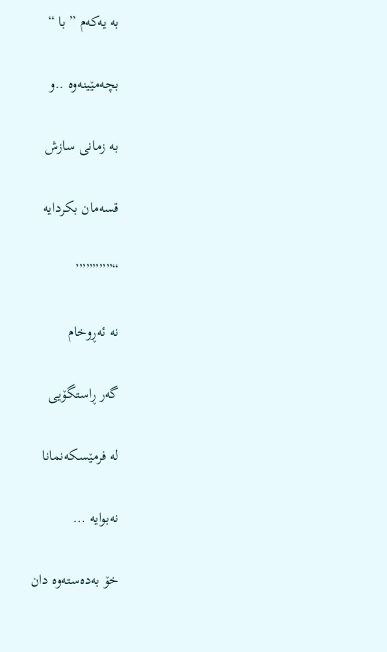بە یەکەم ” با “

بچەمێینەوە ..و

بە زمانی سازش

قسەمان بکردایە

“”””””’

نە ئەڕوخام

گەر ڕاستگۆیی

لە فرمێسکەنمانا

نەبوایە …

خۆ بەدەستەوە دان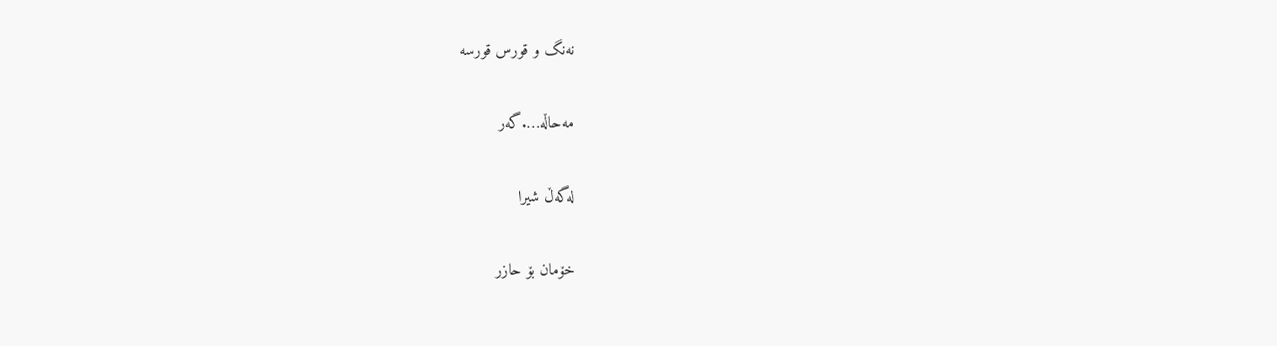نەنگ و قورس قورسە

مەحاڵە….گەر

لەگەڵ شیرا

خۆمان بۆ حازر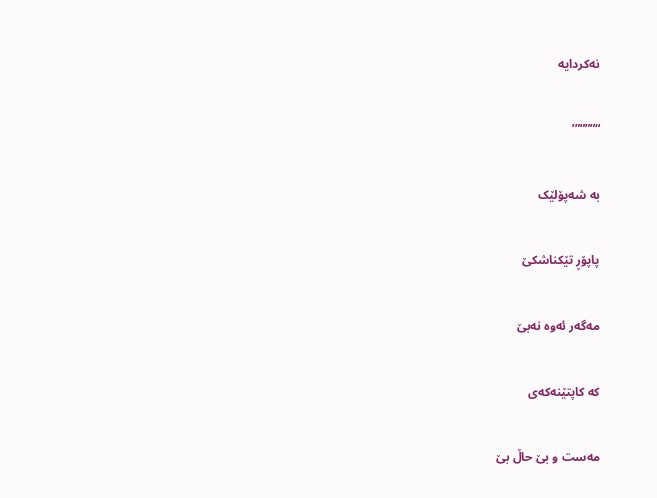نەکردایە

“””””’

بە شەپۆلێک

پاپۆڕ تێکناشکێ

مەگەر ئەوە نەبێ

كە کاپتێنەکەی

مەست و بێ حاڵ بێ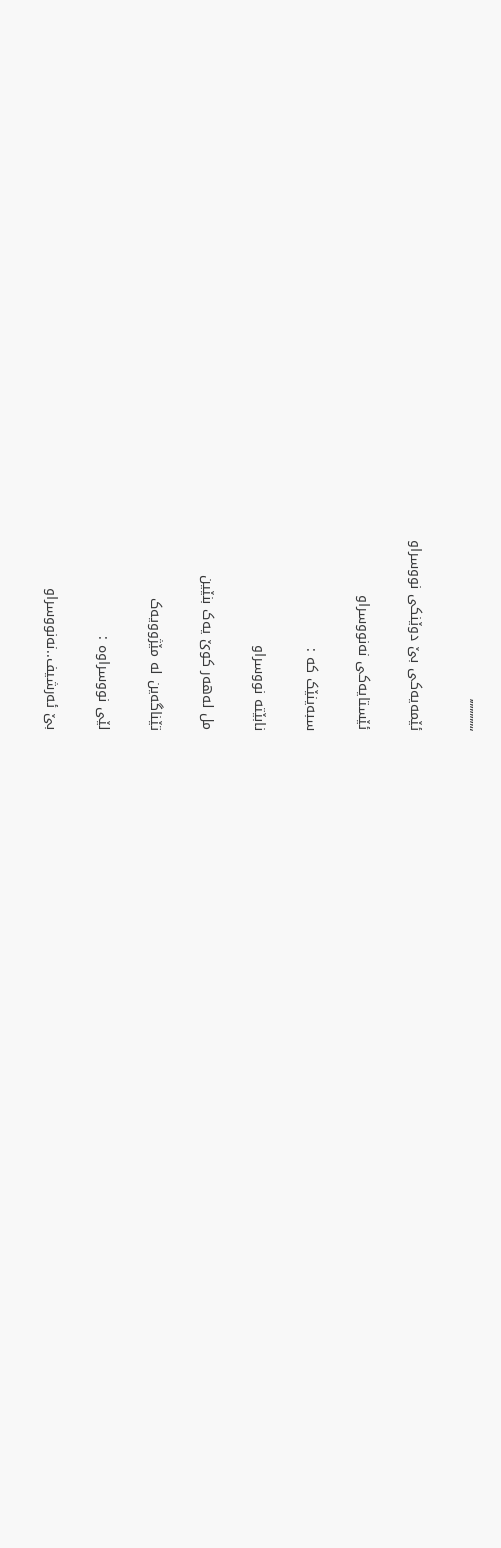“”””””’

ئێمەیەکی بێ دوێنکی نووسراو

ئێستایەکی نەنووسراو

سبەینێک کە :

نابێتە نووسراو

مل لەهەر کوێ یەک بنێین

تێناگەین لە مێژوویەک

لێی نووسراوە :

بێ ئەرشیف..نەنووسراو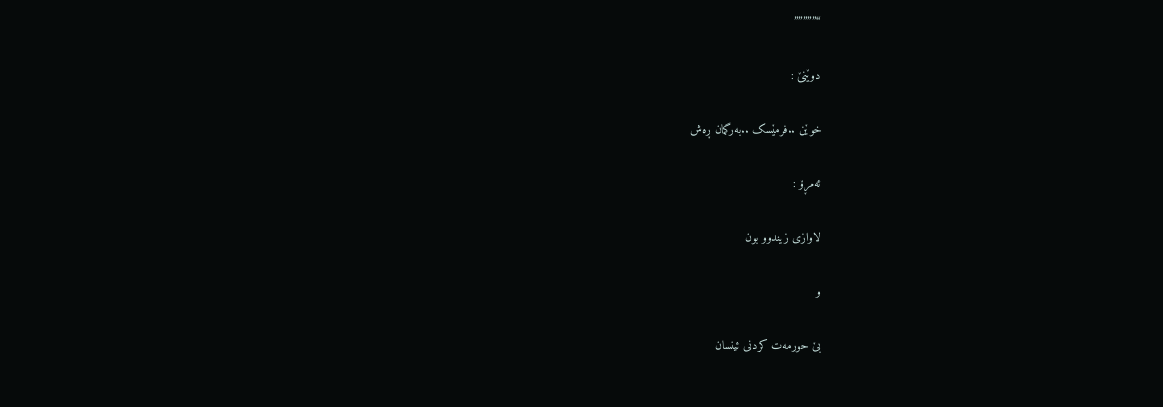“”””””

دوێنێ :

خوێن ..فرمێسک ..بەرگمان ڕەش

ئەمڕۆ :

لاوازی زیندوو بون

و

بێ حورمەت کردنی ئینسان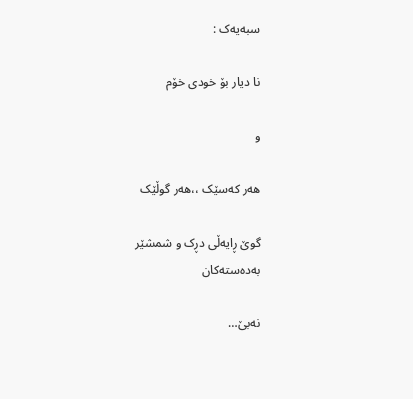سبەیەک :

نا دیار بۆ خودی خۆم

و

هەر کەسێک ،،هەر گوڵێک

گوێ ڕایەڵی دڕک و شمشێر بەدەستەکان

نەبێ…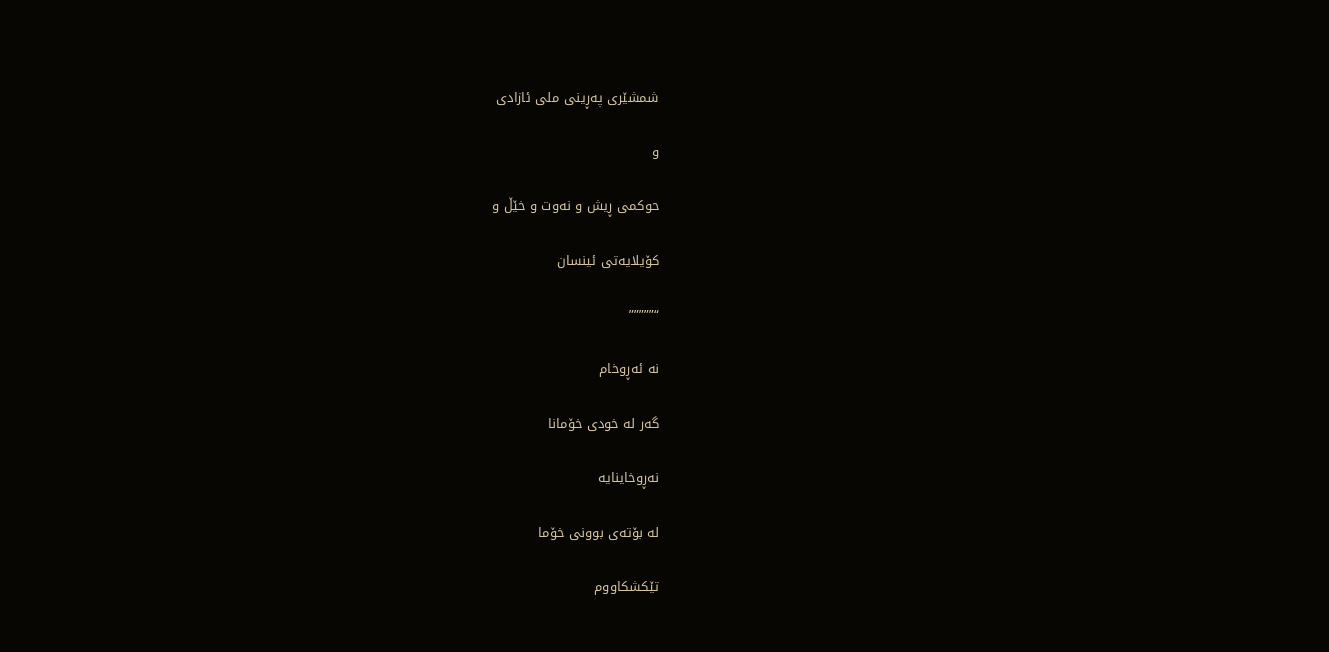شمشێری پەڕینی ملی ئازادی

و

حوکمی ڕیش و نەوت و خێڵ و

كۆیلایەتی ئینسان

“”””””

نە ئەڕوخام

گەر لە خودی خۆمانا

نەڕوخاینایە

لە بۆتەی بوونی خۆما

تێکشکاووم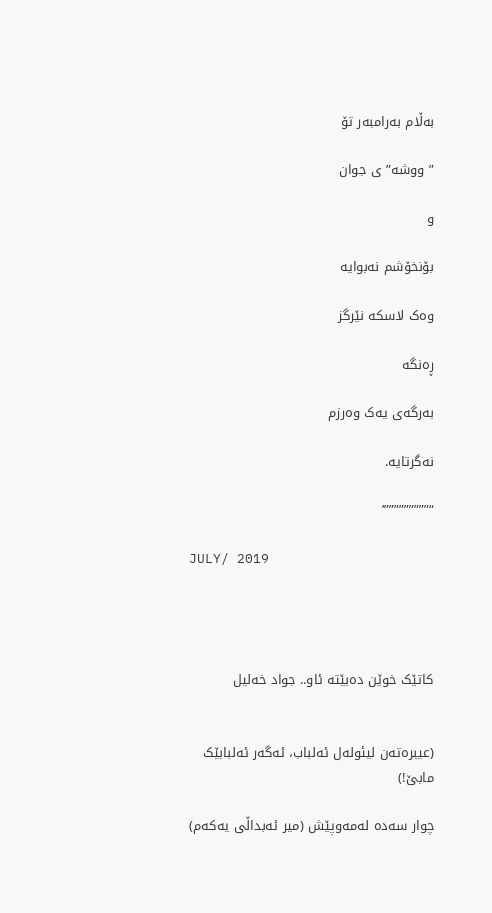بەڵام بەرامبەر تۆ

” ووشە” ی جوان

و

بۆنخۆشم نەبوایە

وەک لاسکە نێرگز

ڕەنگە

بەرگەی یەک وەرزم

نەگرتایە.

“”””””””””’

JULY/ 2019




کاتێک خوێن دەبێتە ئاو.. جواد خەلیل


(عیبرەتەن لیئولەل ئەلباب، ئەگەر ئەلبابێک مابێ!)

چوار سەدە لەمەوپێش (میر ئەبداڵی یەکەم)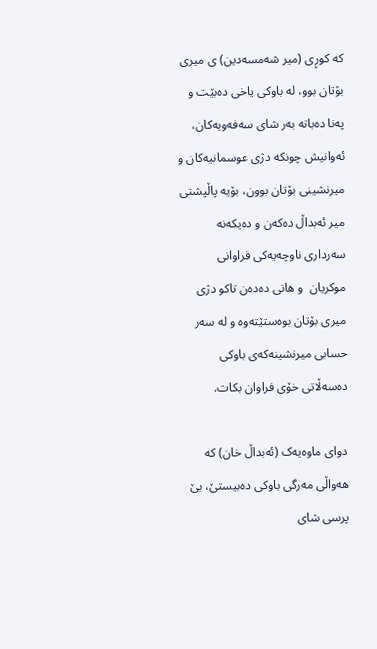کە کوڕی (میر شەمسەدین) ی میری بۆتان بوو، لە باوکی یاخی دەبێت و پەنا دەباتە بەر شای سەفەویەکان، ئەوانیش چونکە دژی عوسمانیەکان و میرنشینی بۆتان بوون، بۆیە پاڵپشتی میر ئەبداڵ دەکەن و دەیکەنە سەرداری ناوچەیەکی فراوانی موکریان  و هانی دەدەن تاکو دژی میری بۆتان بوەستێتەوە و لە سەر حسابی میرنشینەکەی باوکی دەسەڵاتی خۆی فراوان بکات.

دوای ماوەیەک (ئەبداڵ خان) کە هەواڵی مەرگی باوکی دەبیستێ، بێ پرسی شای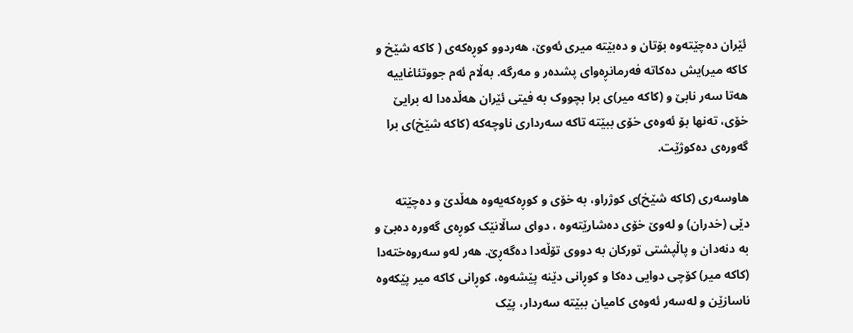ئێران دەچێتەوە بۆتان و دەبێتە میری ئەوێ، هەردوو کوڕەکەی ( کاکە شێخ و کاکە میر)یش دەکاتە فەرمانڕەوای پشدەر و مەرگە. بەڵام ئەم جووتئاغاییە هەتا سەر نابێ و (کاکە میر)ی برا بچووک بە فیتی ئێران هەڵدەدا لە برایێ خۆی، تەنها بۆ ئەوەی خۆی ببێتە تاکە سەرداری ناوچەکە (کاکە شێخ)ی برا گەورەی دەکوژێت.

هاوسەری (کاکە شێخ)ی کوژراو، بە خۆی و کوڕەکەیەوە هەڵدێ و دەچێتە دێی (خدران) و لەوێ خۆی دەشارێتەوە ، دوای ساڵانێک کوڕەی گەورە دەبێ و بە دنەدان و پاڵپشتی تورکان بە دووی تۆڵەدا دەگەڕێ. هەر لەو سەروەختەدا (کاکە میر) کۆچی دوایی دەکا و کوڕانی دێنە پێشەوە، کوڕانی کاکە میر پێکەوە ناسازێن و لەسەر ئەوەی کامیان ببێتە سەردار، پێک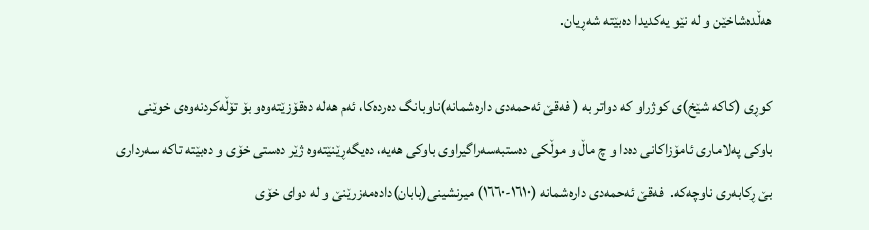هەڵدەشاخێن و لە نێو یەکدیدا دەبێتە شەڕیان.

کوڕی (کاکە شێخ)ی کوژراو کە دواتر بە ( فەقێ ئەحمەدی دارەشمانە)ناوبانگ دەردەکا، ئەم هەلە دەقۆزێتەوەو بۆ تۆڵەکردنەوەی خوێنی باوکی پەلاماری ئامۆزاکانی دەدا و چ ماڵ و موڵکی دەستبەسەراگیراوی باوکی هەیە، دەیگەڕێنێتەوە ژێر دەستی خۆی و دەبێتە تاکە سەرداری بێ ڕکابەری ناوچەکە.  فەقێ ئەحمەدی دارەشمانە (١٦١٠-١٦٦٠) میرنشینی(بابان)دادەمەزرێنێ و لە دوای خۆی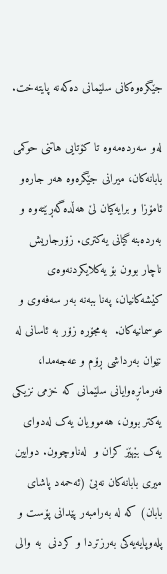جێگرەوەکانی سلێمانی دەکەنە پایتەخت.

لەو سەردەمەوە تا کۆتایی هاتنی حوکمی بابانەکان، میرانی جێگرەوە هەر جارەو ئامۆزا و برایەکیان لێ هەڵدەگەڕێتەوە و بەردەبنە گیانی یەکتری. زۆرجاریش ناچار بوون بۆ یەکلایکردنەوەی کێشەکانیان، پەنا ببەنە بەر سەفەوی و عوسمانیەکان.  بەمجۆرە زۆر بە ئاسانی لە نێوان بەرداشی ڕۆم و عەجەمدا، فەرمانڕەوایانی سلێمانی کە خزمی نزیکی یەکتر بوون، هەموویان یەک لەدوای یەک بێهێز کران و  لەناوچوون. دوایین میری بابانەکان نەبێ (ئەحمەد پاشای بابان) کە لە بەرامبەر پێدانی پۆست و پلەوپایەیەکی بەرزتردا و کردنی  بە والی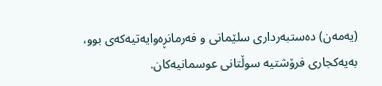(یەمەن) دەستبەرداری سلێمانی و فەرمانڕەوایەتیەکەی بوو، بەیەکجاری فرۆشتیە سوڵتانی عوسمانیەکان.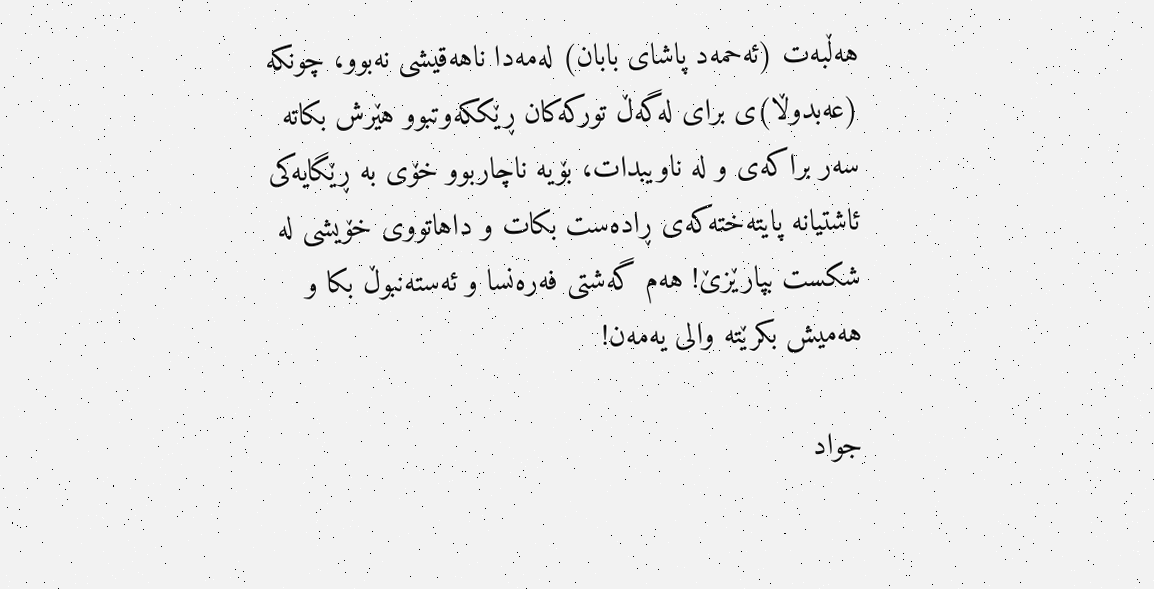هەڵبەت (ئەحمەد پاشای بابان) لەمەدا ناهەقیشی نەبوو، چونکە (عەبدوڵا)ی برای لەگەڵ تورکەکان ڕێککەوتبوو هێرش بکاتە سەر براکەی و لە ناویبدات، بۆیە ناچاربوو خۆی بە ڕێگایەکی ئاشتیانە پایتەختەکەی ڕادەست بکات و داهاتووی خۆیشی لە شکست بپارێزێ! هەم گەشتی فەرەنسا و ئەستەنبوڵ بکا و هەمیش بکرێتە والی یەمەن!

جواد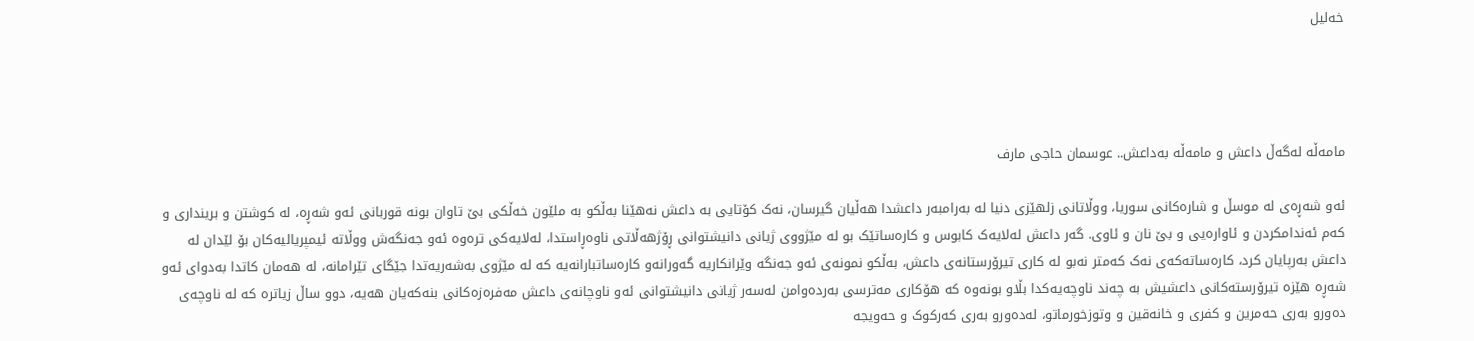خەلیل




مامەڵە لەگەڵ داعش و مامەڵە بەداعش.. عوسمان حاجی مارف

ئەو شەڕەی لە موسڵ و شارەکانی سوریا، ووڵاتانی زلهێزی دنیا لە بەرامبەر داعشدا هەڵیان گیرسان، نەک کۆتایی بە داعش نەهێنا بەڵکو بە ملێون خەڵکی بێ تاوان بونە قوربانی ئەو شەڕە، لە کوشتن و برینداری و کەم ئەندامکردن و ئاوارەیی و بێ نان و ئاوی. گەر داعش لەلایەک کابوس و کارەساتێک بو لە مێژووی ژیانی دانیشتوانی ڕۆژهەڵاتی ناوەڕاستدا، لەلایەکی ترەوە ئەو جەنگەش ووڵاتە ئیمپریالیەکان بۆ لێدان لە داعش بەرپایان کرد، کارەساتەکەی نەک کەمتر نەبو لە کاری تیرۆرستانەی داعش، بەڵکو نمونەی ئەو جەنگە وێرانکاریە گەورانەو کارەساتبارانەیە کە لە مێژوی بەشەریەتدا جێگای تێرامانە، لە هەمان کاتدا بەدوای ئەو شەڕە هێزە تیرۆرستەکانی داعشیش بە چەند ناوچەیەکدا بڵاو بونەوە کە هۆکاری مەترسی بەردەوامن لەسەر ژیانی دانیشتوانی ئەو ناوچانەی داعش مەفرەزەکانی بنەکەیان هەیە، دوو ساڵ زیاترە کە لە ناوچەی دەورو بەری حەمرین و کفری و خانەقین و وتوزخورماتو، لەدەورو بەری کەرکوک و حەویجە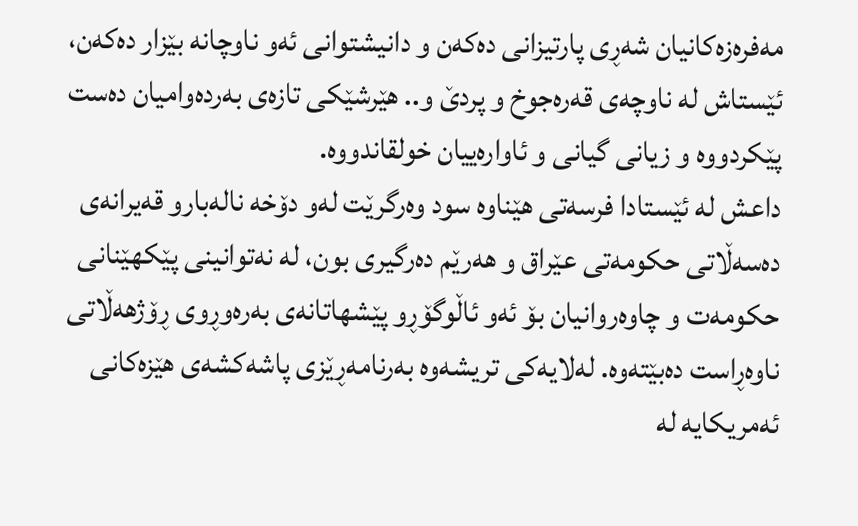مەفرەزەکانیان شەڕی پارتیزانی دەکەن و دانیشتوانی ئەو ناوچانە بێزار دەکەن، ئێستاش لە ناوچەی قەرەجوخ و پردێ و.. هێرشێکی تازەی بەردەوامیان دەست پێکردووە و زیانی گیانی و ئاوارەییان خولقاندووە.
داعش لە ئێستادا فرسەتی هێناوە سود وەرگرێت لەو دۆخە نالەبارو قەیرانەی دەسەڵاتی حکومەتی عێراق و هەرێم دەرگیری بون، لە نەتوانینی پێکهێنانی حکومەت و چاوەروانیان بۆ ئەو ئاڵوگۆڕو پێشهاتانەی بەرەوڕوی ڕۆژهەڵاتی ناوەڕاست دەبێتەوە. لەلایەکی تریشەوە بەرنامەڕێزی پاشەکشەی هێزەکانی ئەمریکایە لە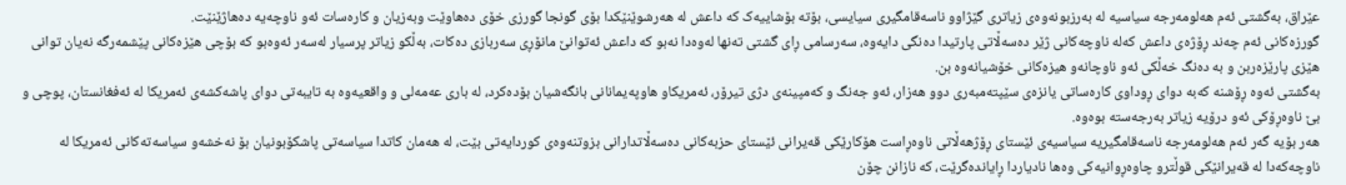عێراق، بەگشتی ئەم هەلومەرجە سیاسیە لە بەرزبونەوەی زیاتری گێژاوو ناسەقامگیری سیایسی، بۆتە بۆشاییەک کە داعش لە هەرشوێنێکدا بۆی گونجا گورزی خۆی دەهاوێت وبەزیان و کارەسات ئەو ناوچەیە دەهاژێنێت.
گورزەکانی ئەم چەند ڕۆژەی داعش کەلە ناوچەکانی ژێر دەسەڵاتی پارتیدا دەنگی دایەوە، سەرسامی ڕای گشتی تەنها لەوەدا نەبو کە داعش ئەتوانێ مانۆڕی سەربازی دەکات، بەڵکو زیاتر پرسیار لەسەر ئەوەبو کە بۆچی هێزەکانی پێشمەرگە نەیان توانی هێزی پارێزەربن و بە دەنگ خەڵکی ئەو ناوچانەو هیزەکانی خۆشیانەوە بن.
بەگشتی ئەوە ڕۆشنە کەبە دوای ڕوداوی کارەساتی یانزەی سێپتەمبەری دوو هەزار، ئەو جەنگ و کەمپینەی دژی تیرۆر، ئەمریکاو هاوپەیمانانی بانگەشیان بۆدەکرد، لە باری عەمەلی و واقعیەوە بە تایبەتی دوای پاشەکشەی ئەمریکا لە ئەفغانستان، پوچی و بێ ناوەڕۆکی ئەو درۆیە زیاتر بەرجەستە بوەوە.
هەر بۆیە گەر ئەم هەلومەرجە ناسەقامگیریە سیاسیەی ئێستای ڕۆژهەڵاتی ناوەڕاست هۆکارێکی قەیرانی ئێستای حزبەکانی دەسەڵاتدارانی بزوتنەوەی کوردایەتی بێت، لە هەمان کاتدا سیاسەتی پاشکۆبونیان بۆ نەخشەو سیاسەتەکانی ئەمریکا لە ناوچەکەدا لە قەیرانێکی قوڵترو چاوەڕوانیەکی وەها نادیاردا ڕایاندەگرێت، کە نازانن چۆن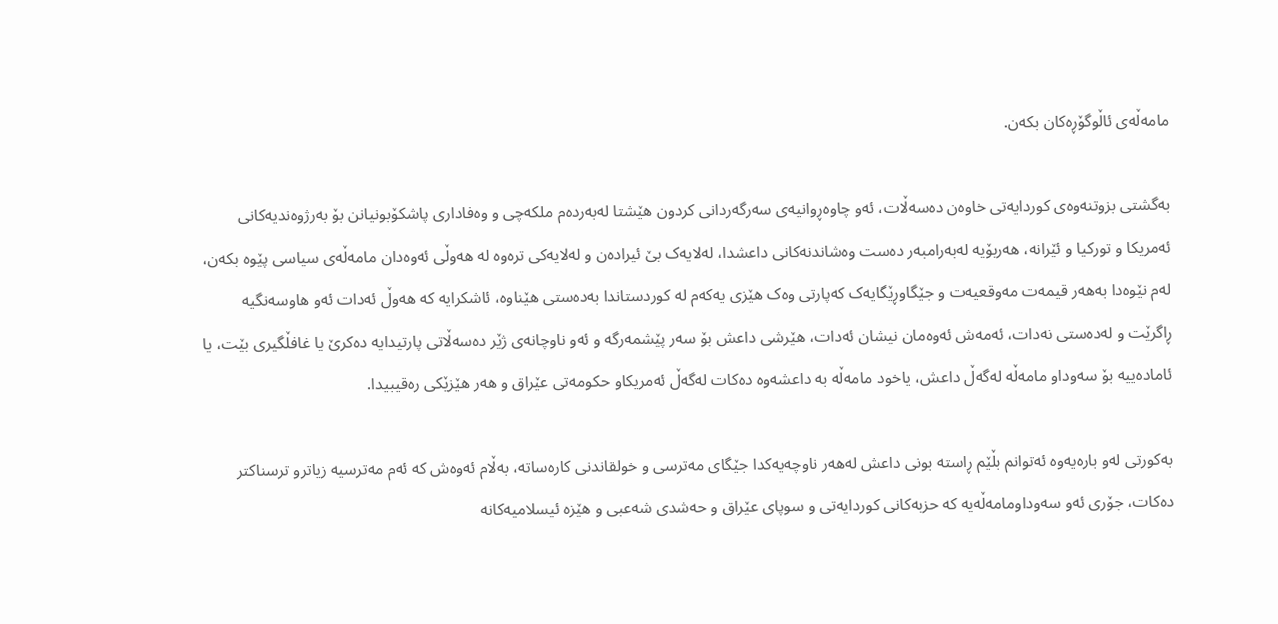مامەڵەی ئاڵوگۆڕەکان بکەن.

بەگشتی بزوتنەوەی کوردایەتی خاوەن دەسەڵات، ئەو چاوەڕوانیەی سەرگەردانی کردون هێشتا لەبەردەم ملکەچی و وەفاداری پاشکۆبونیانن بۆ بەرژوەندیەکانی ئەمریکا و تورکیا و ئێرانە، هەربۆیە لەبەرامبەر دەست وەشاندنەکانی داعشدا، لەلایەک بێ ئیرادەن و لەلایەکی ترەوە لە هەوڵی ئەوەدان مامەڵەی سیاسی پێوە بکەن، لەم نێوەدا بەهەر قیمەت مەوقعیەت و جێگاوڕێگایەک کەپارتی وەک هێزی یەکەم لە کوردستاندا بەدەستی هێناوە، ئاشکرایە کە هەوڵ ئەدات ئەو هاوسەنگیە ڕاگرێت و لەدەستی نەدات، ئەمەش ئەوەمان نیشان ئەدات، هێرشی داعش بۆ سەر پێشمەرگە و ئەو ناوچانەی ژێر دەسەڵاتی پارتیدایە دەکرێ یا غافڵگیری بێت، یا ئامادەییە بۆ سەوداو مامەڵە لەگەڵ داعش، یاخود مامەڵە بە داعشەوە دەکات لەگەڵ ئەمریکاو حکومەتی عێراق و هەر هێزێکی رەقیبیدا.

بەکورتی لەو بارەیەوە ئەتوانم بڵێم ڕاستە بونی داعش لەهەر ناوچەیەکدا جێگای مەترسی و خولقاندنی کارەساتە، بەڵام ئەوەش کە ئەم مەترسیە زیاترو ترسناکتر دەکات، جۆری ئەو سەوداومامەڵەیە کە حزبەکانی کوردایەتی و سوپای عێراق و حەشدی شەعبی و هێزە ئیسلامیەکانە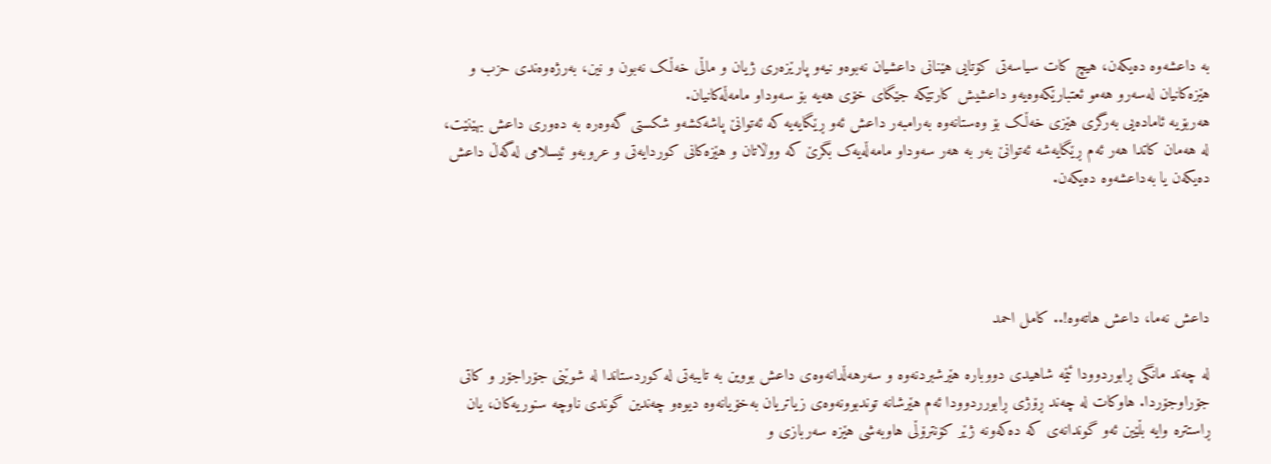بە داعشەوە دەیکەن، هیچ کات سیاسەتی کۆتایی هێنانی داعشیان نەبوەو نیەو پارێزەری ژیان و ماڵی خەڵک نەبون و نین، بەرژەوەندی حزب و هێزەکانیان لەسەرو هەمو ئعتبارێکەوەیەو داعشیش کارتێکە جێگای خۆی هەیە بۆ سەوداو مامەڵەکانیان.
هەربۆیە ئامادەیی بەرگری هێزی خەڵک بۆ وەستانەوە بەرامبەر داعش ئەو ڕێگایەیە کە ئەتوانێ پاشەکشەو شکستی گەوەرە بە دەوری داعش بهێنێت، لە هەمان کاتدا هەر ئەم ڕێگایەشە ئەتوانێ بەر بە هەر سەوداو مامەڵەیەک بگرێ کە ووڵاتان و هێزەکانی کوردایەتی و عروبەو ئیسلامی لەگەڵ داعش دەیکەن یا بەداعشەوە دەیکەن.




داعش نەما، داعش هاتەوە!.. کامل احمد

لە چەند مانگی ڕابوردوودا ئێمە شاهیدی دووبارە هێرشبردنەوە و سەرهەڵدانەوەی داعش بووین بە تایبەتی لە کوردستاندا لە شوێنی جۆراجۆر و کاتی جۆراوجۆردا. هاوکات لە چەند ڕۆژی ڕابورردوودا ئەم هێرشانە توندبوونەوەی زیاتریان بەخۆیانەوە دیوەو چەندین گوندی ناوچە سنوریەکان، یان ڕاستترە وایە بڵێین ئەو گوندانەی کە دەکەونە ژێر کۆنترۆڵی هاوبەشی هێزە سەربازی و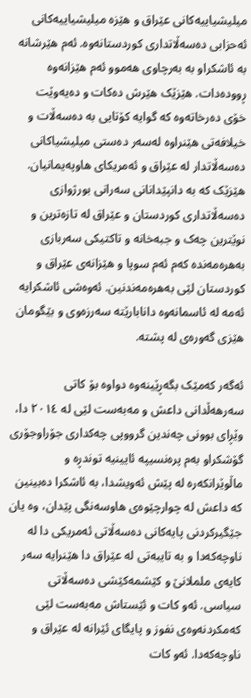میلیشیاییەکانی عێراق و هێزە میلیشیاییەکانی ئەحزابی دەسەڵاتداری کوردستانەوە. ئەم هێرشانە بە ئاشکراو بە بەرچاوی هەموو ئەم هێزانەوە ڕوودەدات. هێزێک هێرش دەکات و دەیەوێت خۆی دەرخاتەوە کە گوایە کۆتایی بە دەسەڵات و خیلافەتی هێنراوە لەسەر دەستی میلیشیاکانی دەسەڵاتدار لە عێراق و ئەمریکای هاوپەیمانیان. هێزێک کە بە دانپێدانانی سەرانی بورژوازی دەسەڵاتداری کوردستان و عێراق لە تازەترین و نوێترین چەک و جبەخانە و تاکتیکی سەربازی بەهرەمەندە کەم ئەم سوپا و هێزانەی عێراق و کوردستان لێی بەهرەمەندنین. ئەوەشی ئاشکرایە ئەمە لە ئاسمانەوە دانابارێتە سەرزەوی و بێگومان هێزی گەورەی لە پشتە.

ئەگەر کەمێک بگەڕێینەوە دواوە بۆ کاتی سەرهەڵدانی داعش و مەبەست لێی لە ٢٠١٤ دا، وێڕای بوونی چەندین گرووپی چەکداری جۆراوجۆری گۆشکراو بەم پرەنسیپە ئایینیە توندڕە و ماڵوێرانکەرە لە پێش ئەویشدا، بە ئاشکرا دەبینین کە داعش لە چوارچێوەی هاوسەنگی پێدان، وە یان جێگیرکردنی پایەکانی دەسەڵاتی ئەمریکی دا لە ناوچەکەدا و بە تایبەتی لە عێراق دا هێنرایە سەر کایەی ململانێ و کێشمەکێشی دەسەڵاتی سیاسی. ئەو کات و ئێستاش مەبەست لێی کەمکردنەوەی نفوز و پایگای ئێرانە لە عێراق و ناوچەکەدا. ئەو کات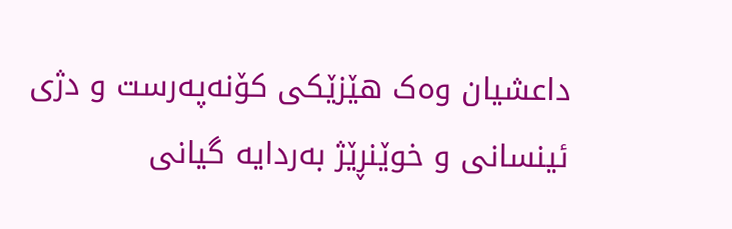داعشیان وەک هێزێکی کۆنەپەرست و دژی ئینسانی و خوێنڕێژ بەردایە گیانی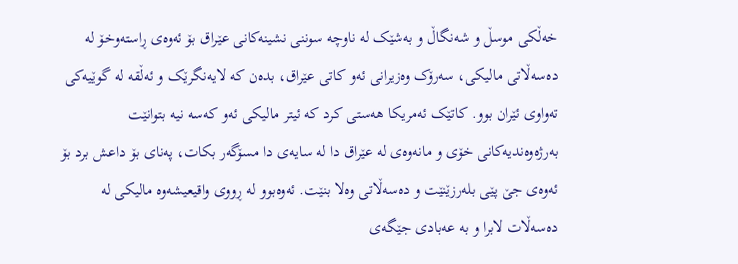خەڵکی موسڵ و شەنگاڵ و بەشێک لە ناوچە سوننی نشینەکانی عێراق بۆ ئەوەی ڕاستەوخۆ لە دەسەڵاتی مالیکی، سەرۆک وەزیرانی ئەو کاتی عێراق، بدەن کە لایەنگرێک و ئەڵقە لە گوێیەکی تەواوی ئێران بوو. کاتێک ئەمریکا هەستی کرد کە ئیتر مالیکی ئەو کەسە نیە بتوانێت بەرژەوەندیەکانی خۆی و مانەوەی لە عێراق دا لە سایەی دا مسۆگەر بکات، پەنای بۆ داعش برد بۆ ئەوەی جێ پێی بلەرزێنێت و دەسەڵاتی وەلا بنێت. ئەوەبوو لە ڕووی واقیعیشەوە مالیکی لە دەسەڵات لابرا و بە عەبادی جێگەی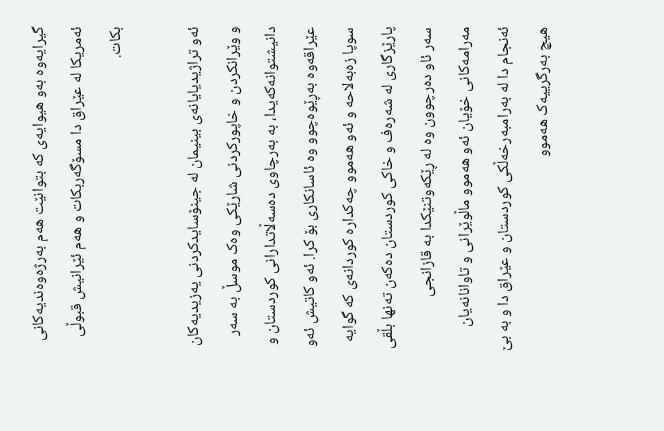گیرایەوە بەو هیوایەی کە بتوانێت هەم بەرژەوەندیەکانی ئەمریکا لە عێراق دا مسۆگەربکات و هەم ئێرانیش قبوڵی بکات.

ئەو تراژیدیایانەی بینیمان لە جینۆسایدکردنی یەزیدیەکان و وێرانکردن و خاپورکردنی شارێکی وەک موسڵ بە سەر دانیشتوانەکەیدا، بە بەرچاوی دەسەڵاتدارانی کوردستان و عێراقەوە بەڕێوەچوو وە ئاسانکاری بۆ کرا. ئەو کاتیش ئەو سوپا زەبەلاحە و ئەو هەموو چەکدارە کوردانەی کە گوایە پارێزگاری لە شەرەف و خاکی کوردستان دەکەن تەنها بڵقی سەر ئاو دەرچوون وە لە ڕێکەوتنێکدا بە قازانجی مەرامەکانی خۆیان ئەو هەموو ماڵوێرانی و تاوانانەیان ئەنجام دا لە بەرامبەرخەڵکی کوردستان و عێراق دا و بە بێ هیچ بەرگرییەک هەموو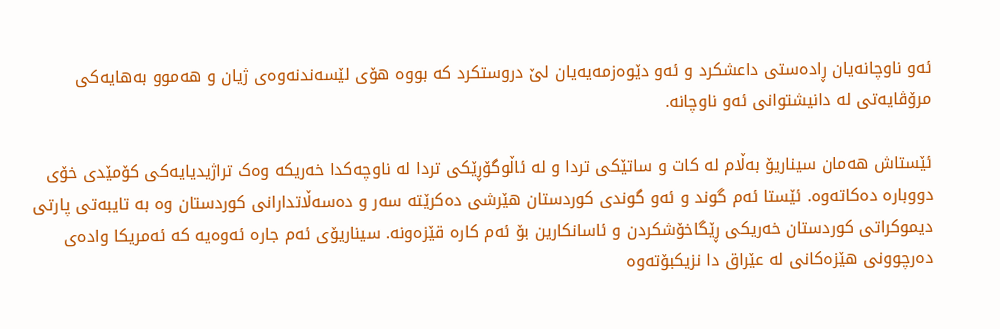ئەو ناوچانەیان ڕادەستی داعشکرد و ئەو دێوەزمەیەیان لێ دروستکرد کە بووە هۆی لێسەندنەوەی ژیان و هەموو بەهایەکی مرۆڤایەتی لە دانیشتوانی ئەو ناوچانە.

ئێستاش هەمان سیناریۆ بەڵام لە کات و ساتێکی تردا و لە ئاڵوگۆڕێکی تردا لە ناوچەکدا خەریکە وەک تراژیدیایەکی کۆمێدی خۆی دووبارە دەکاتەوە. ئێستا ئەم گوند و ئەو گوندی کوردستان هێرشی دەکرێتە سەر و دەسەڵاتدارانی کوردستان وە بە تایبەتی پارتی دیموکراتی کوردستان خەریکی ڕێگاخۆشکردن و ئاسانکارین بۆ ئەم کارە قێزەونە. سیناریۆی ئەم جارە ئەوەیە کە ئەمریکا وادەی دەرچوونی هێزەکانی لە عێراق دا نزیکبۆتەوە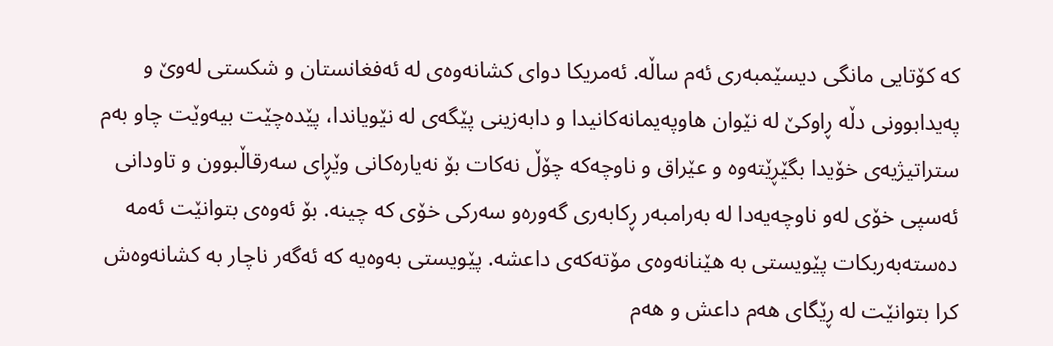کە کۆتایی مانگی دیسێمبەری ئەم ساڵە. ئەمریکا دوای کشانەوەی لە ئەفغانستان و شکستی لەوێ و پەیدابوونی دڵە ڕاوکێ لە نێوان هاوپەیمانەکانیدا و دابەزینی پێگەی لە نێویاندا، پێدەچێت بیەوێت چاو بەم ستراتیژیەی خۆیدا بگێڕێتەوە و عێراق و ناوچەکە چۆڵ نەکات بۆ نەیارەکانی وێڕای سەرقاڵبوون و تاودانی ئەسپی خۆی لەو ناوچەیەدا لە بەرامبەر ڕکابەری گەورەو سەرکی خۆی کە چینە. بۆ ئەوەی بتوانێت ئەمە دەستەبەربکات پێویستی بە هێنانەوەی مۆتەکەی داعشە. پێویستی بەوەیە کە ئەگەر ناچار بە کشانەوەش کرا بتوانێت لە ڕێگای هەم داعش و هەم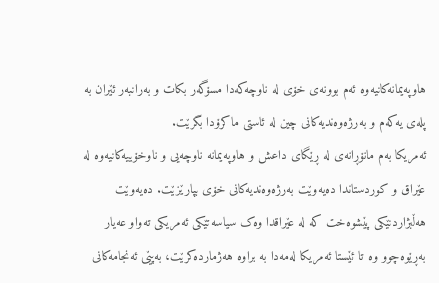هاوپەیمانەکانیەوە ئەم بوونەی خۆی لە ناوچەکەدا مسۆگەر بکات و بەرانبەر ئێران بە پلەی یەکەم و بەرژەوەندیەکانی چین لە ئاستی ماکرۆدا بگرێت.
ئەمریکا بەم مانۆڕانەی لە ڕێگای داعش و هاوپەیمانە ناوچەیی و ناوخۆییەکانیەوە لە عێراق و کوردستاندا دەیەوێت بەرژەوەندیەکانی خۆی بپارێزێت. دەیەوێت هەڵبژاردنێکی پێشوەخت کە لە عێراقدا وەک سیاسەتێکی ئەمریکی تەواو عەیار بەڕێوەچوو وە تا ئێستا ئەمریکا لەمەدا بە براوە هەژماردەکرێت، بەپێی ئەنجامەکانی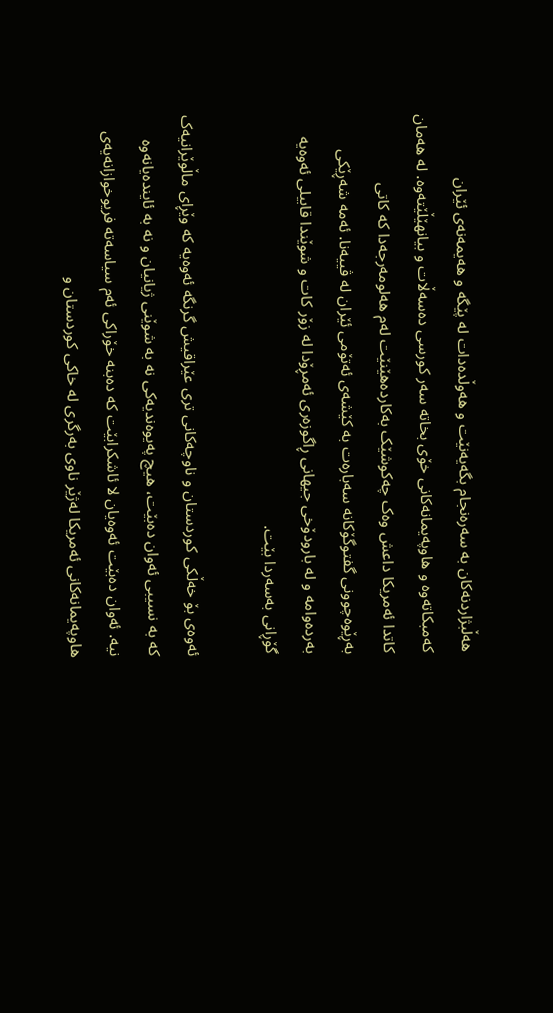هەڵبژاردنەکان بە سەرەنجام بگەیەنێت و هەوڵدەدات لە پێگە و هەیمەنەی ئێران کەمبکاتەوە و هاوپەیمانەکانی خۆی بخاتە سەر کورسی دەسەڵات و بیانهێڵێتەوە. لە هەمان کاتدا ئەمریکا داعش وەک چەکوشێک بەکاردەهێنێت لەم هەلومەرجەدا کە کاتی بەڕێوەچوونی گفتوگۆکانە سەبارەت بە کێشەی ئەتۆمی ئێران لە ڤییەنا. ئەمە شەڕێکی بەردەوامە و لە بارودۆخی جیهانی ڕاگوزەری ئەمڕۆدا لە زۆر کات و شوێندا قابیلی ئەوەیە گۆڕانی بەسەردا بێت.

ئەوەی بۆ خەڵکی کوردستان و ناوچەکانی تری عێراقیش گرنگە ئەوەیە کە وێڕای ماڵوێرانیەک کە بە نسیبی ئەوان دەبێت، هیچ پەیوەندیەکی نە بە شوێنی ژیانیان و نە بە ئایندەیانەوە نیە. ئەوان دەبێت ئەوەیان لا ئاشکرابێت کە دەبنە خۆراکی ئەم سیاسەتە فریوخوازانەیەی هاوپەیمانەکانی ئەمریکا لەژێر ناوی بەرگری لە خاکی کوردستان و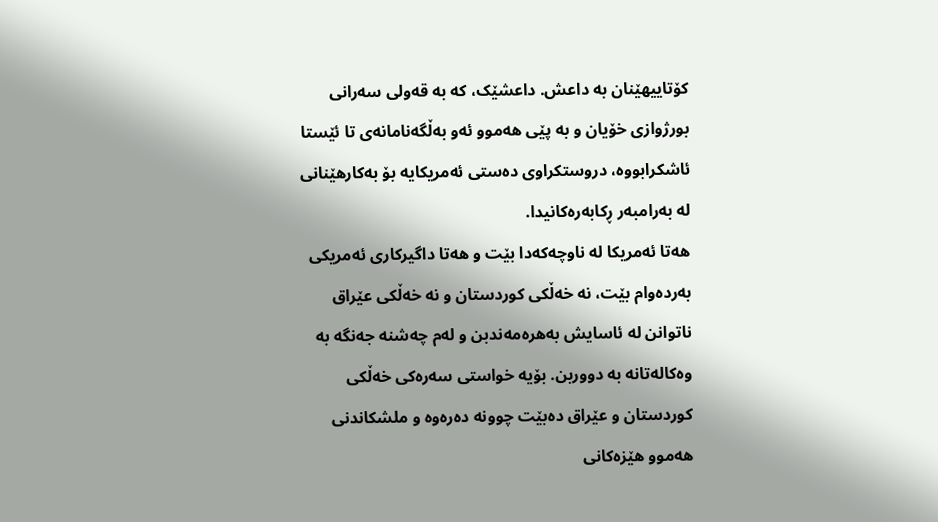کۆتاییهێنان بە داعش. داعشێک، کە بە قەولی سەرانی بورژوازی خۆیان و بە پێی هەموو ئەو بەڵگەنامانەی تا ئێستا ئاشکرابووە، دروستکراوی دەستی ئەمریکایە بۆ بەکارهێنانی لە بەرامبەر ڕکابەرەکانیدا.
هەتا ئەمریکا لە ناوچەکەدا بێت و هەتا داگیرکاری ئەمریکی بەردەوام بێت، نە خەڵکی کوردستان و نە خەڵکی عێراق ناتوانن لە ئاسایش بەهرەمەندبن و لەم چەشنە جەنگە بە وەکالەتانە بە دووربن. بۆیە خواستی سەرەکی خەڵکی کوردستان و عێراق دەبێت چوونە دەرەوە و ملشکاندنی هەموو هێزەکانی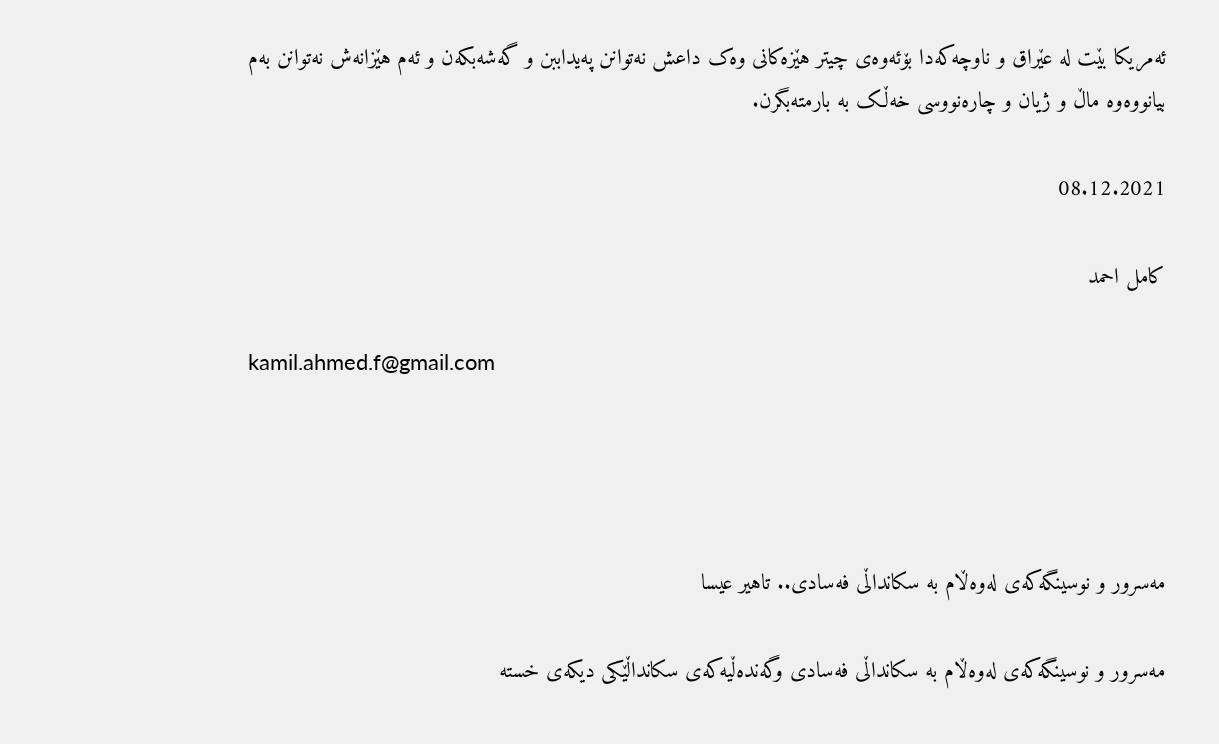ئەمریکا بێت لە عێراق و ناوچەکەدا بۆئەوەی چیتر هێزەکانی وەک داعش نەتوانن پەیداببن و گەشەبکەن و ئەم هێزانەش نەتوانن بەم بیانووەوە ماڵ و ژیان و چارەنووسی خەڵک بە بارمتەبگرن.

08.12.2021

کامل احمد

kamil.ahmed.f@gmail.com




مەسرور و نوسینگەکەی لەوەڵام بە سکانداڵی فەسادی.. تاهیر عیسا

مەسرور و نوسینگەکەی لەوەڵام بە سکانداڵی فەسادی وگەندەڵیەکەی سکانداڵێکی دیکەی خستە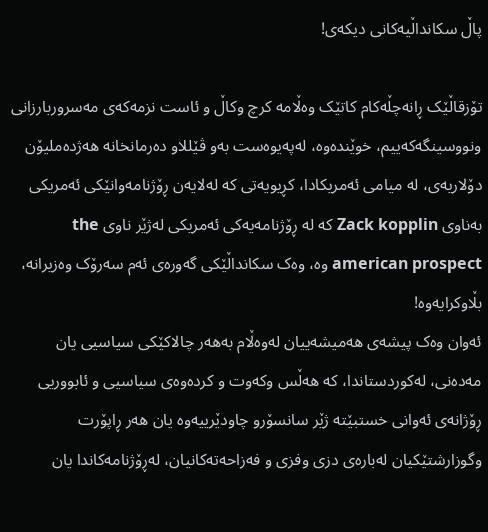پاڵ سکانداڵیەکانی دیکەی!

تۆزقاڵێک ڕانەچڵەکام کاتێک وەڵامە کرچ وکاڵ و ئاست نزمەکەی مەسروربارزانی ونووسینگەکەییم، خوێندەوە، لەپەیوەست بەو ڤێللاو دەرمانخانە هەژدەملیۆن دۆلاریەی، لە میامی ئەمریکادا، کڕیویەتی کە لەلایەن ڕۆژنامەوانێکی ئەمریکی بەناوی Zack kopplin کە لە ڕۆژنامەیەکی ئەمریکی لەژێر ناوی the american prospect وە، وەک سکانداڵێکی گەورەی ئەم سەرۆک وەزیرانە، بڵاوکرایەوە!
ئەوان وەک پیشەی هەمیشەییان لەوەڵام بەهەر چالاکێکی سیاسیی یان مەدەنی، لەکوردستاندا، کە هەڵس وکەوت و کردەوەی سیاسیی و ئابووریی ڕۆژانەی ئەوانی خستبێتە ژێر سانسۆرو چاودێرییەوە یان هەر ڕاپۆرت وگوزارشتێکیان لەبارەی دزی وفزی و فەزاحەتەکانیان، لەڕۆژنامەکاندا یان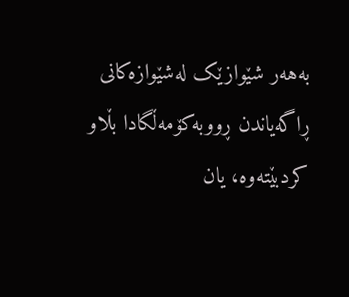بەهەر شێوازێک لەشێوازەکانی ڕاگەیاندن ڕووبەکۆمەڵگادا بڵاو کردبێتەوە، یان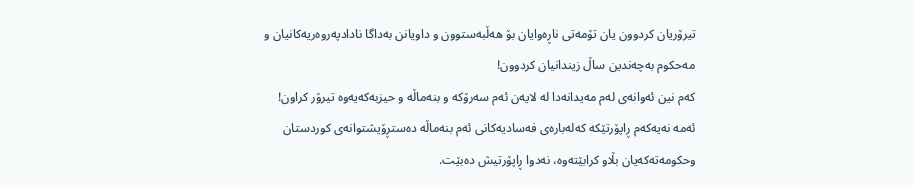تیرۆریان کردوون یان تۆمەتی ناڕەوایان بۆ هەڵبەستوون و داویانن بەداگا نادادپەروەریەکانیان و مەحکوم بەچەندین ساڵ زیندانیان کردوون!
کەم نین ئەوانەی لەم مەیدانەدا لە لایەن ئەم سەرۆکە و بنەماڵە و حیزبەکەیەوە تیرۆر کراون!
ئەمە نەیەکەم ڕاپۆرتێکە کەلەبارەی فەسادیەکانی ئەم بنەماڵە دەستڕۆیشتوانەی کوردستان وحکومەتەکەیان بڵاو کرابێتەوە، نەدوا ڕاپۆرتیش دەبێت.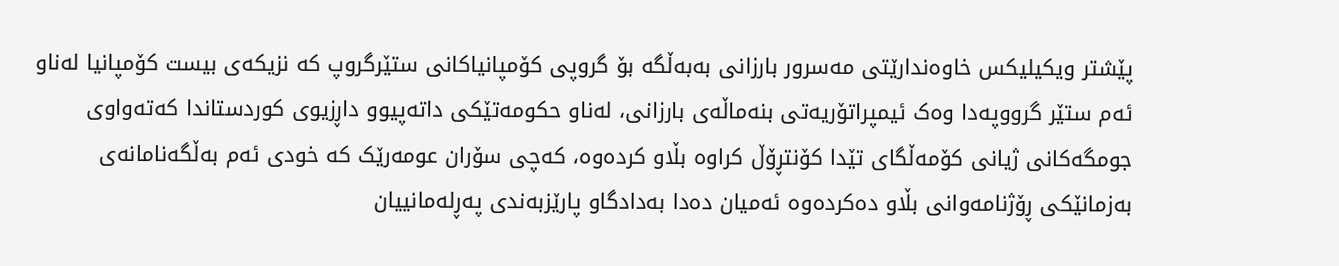پێشتر ویکیلیکس خاوەندارێتی مەسرور بارزانی بەبەڵگە بۆ گروپی کۆمپانیاکانی ستێرگروپ کە نزیکەی بیست کۆمپانیا لەناو ئەم ستێر گرووپەدا وەک ئیمپراتۆریەتی بنەماڵەی بارزانی، لەناو حکومەتێکی داتەپیوو داڕزیوی کوردستاندا کەتەواوی جومگەکانی ژیانی کۆمەڵگای تێدا کۆنتڕۆڵ کراوە بڵاو کردەوە، کەچی سۆران عومەرێک کە خودی ئەم بەڵگەنامانەی بەزمانێکی ڕۆژنامەوانی بڵاو دەکردەوە ئەمیان دەدا بەدادگاو پارێزبەندی پەڕلەمانییان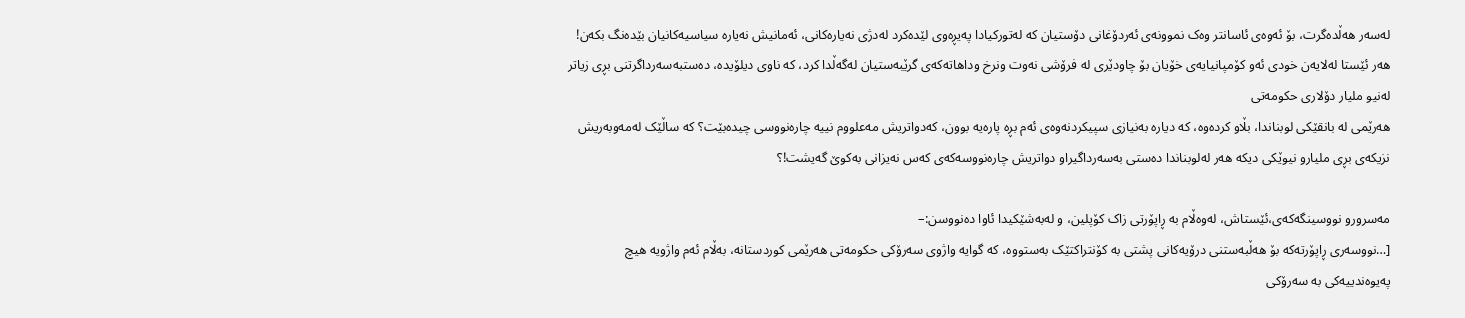لەسەر هەڵدەگرت، بۆ ئەوەی ئاسانتر وەک نموونەی ئەردۆغانی دۆستیان کە لەتورکیادا پەیڕەوی لێدەکرد لەدژی نەیارەکانی، ئەمانیش نەیارە سیاسیەکانیان بێدەنگ بکەن!
هەر ئێستا لەلایەن خودی ئەو کۆمپانیایەی خۆیان بۆ چاودێری لە فرۆشی نەوت ونرخ وداهاتەکەی گرێبەستیان لەگەڵدا کرد، کە ناوی دیلۆیدە، دەستبەسەرداگرتنی بڕی زیاتر لەنیو ملیار دۆلاری حکومەتی
هەرێمی لە بانقێکی لوبناندا، بڵاو کردەوە، کە دیارە بەنیازی سپیکردنەوەی ئەم بڕە پارەیە بوون، کەدواتریش مەعلووم نییە چارەنووسی چیدەبێت؟ کە ساڵێک لەمەوبەریش نزیکەی بڕی ملیارو نیوێکی دیکە هەر لەلوبناندا دەستی بەسەرداگیراو دواتریش چارەنووسەکەی کەس نەیزانی بەکوێ گەیشت!؟

مەسرورو نووسینگەکەی،ئێستاش، لەوەڵام بە ڕاپۆرتی زاک کۆپلین، و لەبەشێکیدا ئاوا دەنووسن:–
[…نووسەری ڕاپۆرتەکە بۆ هەڵبەستنی درۆیەکانی پشتی بە کۆنتراکتێک بەستووە، کە گوایە واژوی سەرۆکی حکومەتی هەرێمی کوردستانە، بەڵام ئەم واژویە هیچ پەیوەندییەکی بە سەرۆکی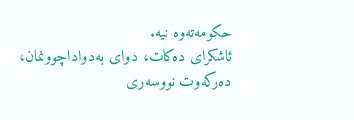حکومەتەوە نیە.
ئاشکرای دەکات، دوای بەدواداچوونمان، دەرکەوت نووسەری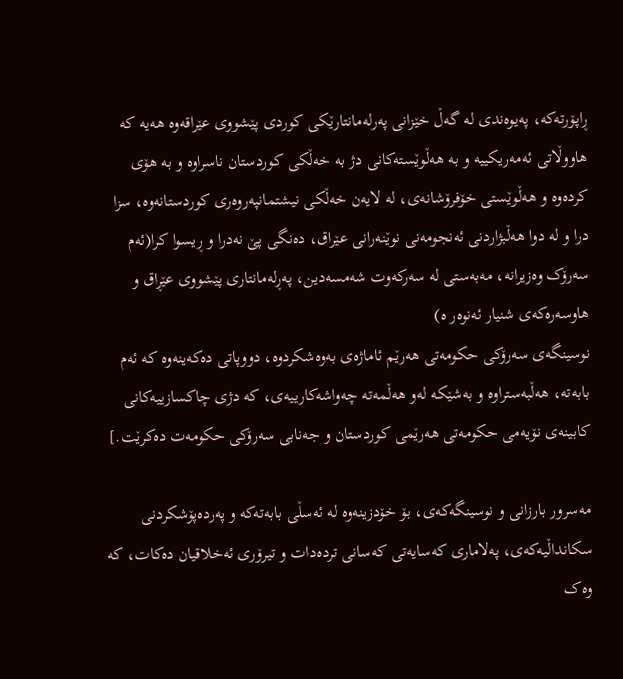ڕاپۆرتەکە، پەیوەندی لە گەڵ خێزانی پەرلەمانتارێکی کوردی پێشووی عێراقەوە هەیە کە هاووڵاتی ئەمەریکییە و بە هەڵوێستەکانی دژ بە خەڵکی کوردستان ناسراوە و بە هۆی کردەوە و هەڵوێستی خۆفرۆشانەی، لە لایەن خەڵکی نیشتمانپەروەری کوردستانەوە، سزا درا و لە دوا هەڵبژاردنی ئەنجومەنی نوێنەرانی عێراق، دەنگی پێ نەدرا و ڕیسوا کرا(ئەم سەرۆک وەزیرانە، مەبەستی لە سەرکەوت شەمسەدین، پەڕلەمانتاری پێشووی عێڕاق و هاوسەرەکەی شنیار ئەنوەر ە)
نوسینگەی سەرۆکی حکومەتی هەرێم ئاماژەی بەوەشکردوە، دووپاتی دەکەینەوە کە ئەم بابەتە، هەڵبەستراوە و بەشێکە لەو هەڵمەتە چەواشەکارییەی، کە دژی چاکسازییەکانی کابینەی نۆیەمی حکومەتی هەرێمی کوردستان و جەنابی سەرۆکی حکومەت دەکرێت.]

مەسرور بارزانی و نوسینگەکەی، بۆ خۆدزینەوە لە ئەسڵی بابەتەکە و پەردەپۆشکردنی سکانداڵیەکەی، پەلاماری کەسایەتی کەسانی تردەدات و تیرۆری ئەخلاقیان دەکات، کە وەک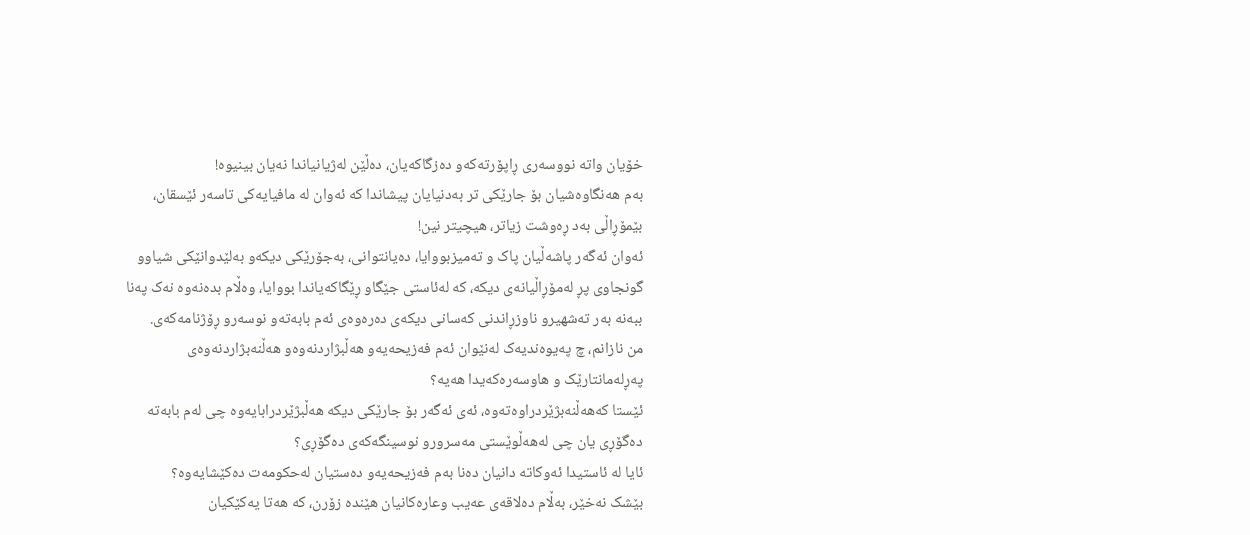خۆیان واتە نووسەری ڕاپۆرتەکەو دەزگاکەیان، دەڵێن لەژیانیاندا نەیان بینیوە!
بەم هەنگاوەشیان بۆ جارێکی تر بەدنیایان پیشاندا کە ئەوان لە مافیایەکی تاسەر ئێسقان، بێمۆڕاڵی بەد ڕەوشت زیاتر، هیچیتر نین!
ئەوان ئەگەر پاشەڵیان پاک و تەمیزبووایا، دەیانتوانی، بەجۆرێکی دیکەو بەلێدوانێکی شیاوو گونجاوی پڕ لەمۆڕاڵیانەی دیکە، کە لەئاستی جێگاو ڕێگاکەیاندا بووایا، وەڵام بدەنەوە نەک پەنا ببەنە بەر تەشهیرو ناوزڕاندنی کەسانی دیکەی دەرەوەی ئەم بابەتەو نوسەرو ڕۆژنامەکەی.
من نازانم، چ پەیوەندیەک لەنێوان ئەم فەزیحەیەو هەڵبژاردنەوەو هەڵنەبژاردنەوەی پەڕلەمانتارێک و هاوسەرەکەیدا هەیە؟
ئێستا کەهەڵنەبژێردراوەتەوە، ئەی ئەگەر بۆ جارێکی دیکە هەڵبژێردرابایەوە چی لەم بابەتە دەگۆڕی یان چی لەهەڵوێستی مەسرورو نوسینگەکەی دەگۆڕی؟
ئایا لە ئاستیدا ئەوکاتە دانیان دەنا بەم فەزیحەیەو دەستیان لەحکومەت دەکێشایەوە؟
بێشک نەخێر، بەڵام دەلاقەی عەیب وعارەکانیان هێندە زۆرن، کە هەتا یەکێکیان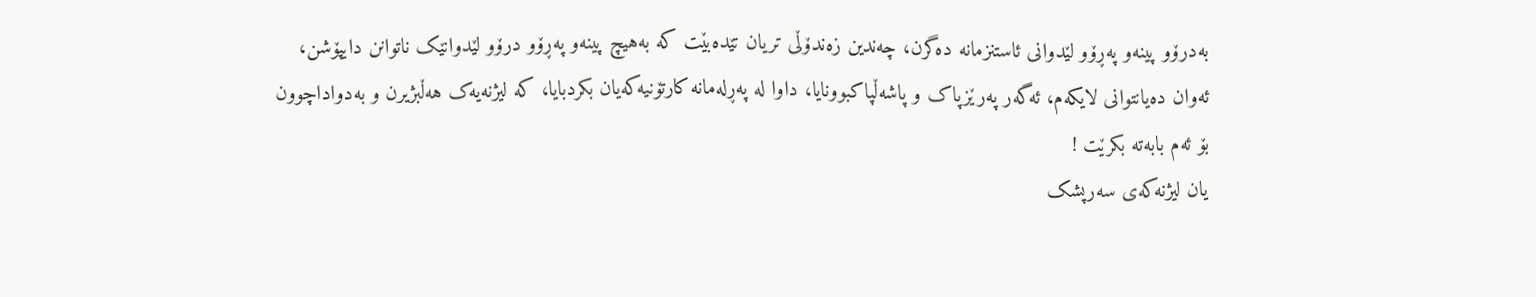بەدرۆو پینەو پەڕۆو لێدوانی ئاستنزمانە دەگرن، چەندین زەندۆڵی تریان تێدەبێت کە بەهیچ پینەو پەڕۆو درۆو لێدوانێک ناتوانن دایپۆشن،
ئەوان دەیانتوانی لایکەم، ئەگەر پەرێزپاک و پاشەڵپاکبوونایا، داوا لە پەڕلەمانە کارتۆنیەکەیان بکردبایا، کە لیژنەیەک هەڵبژیرن و بەدواداچوون بۆ ئەم بابەتە بکرێت !
یان لیژنەکەی سەرپشک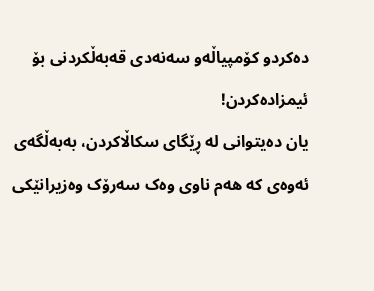دەکردو کۆمپیاڵەو سەنەدی قەبەڵکردنی بۆ ئیمزادەکردن!
یان دەیتوانی لە ڕێگای سکاڵاکردن، بەبەڵگەی ئەوەی کە هەم ناوی وەک سەرۆک وەزیرانێکی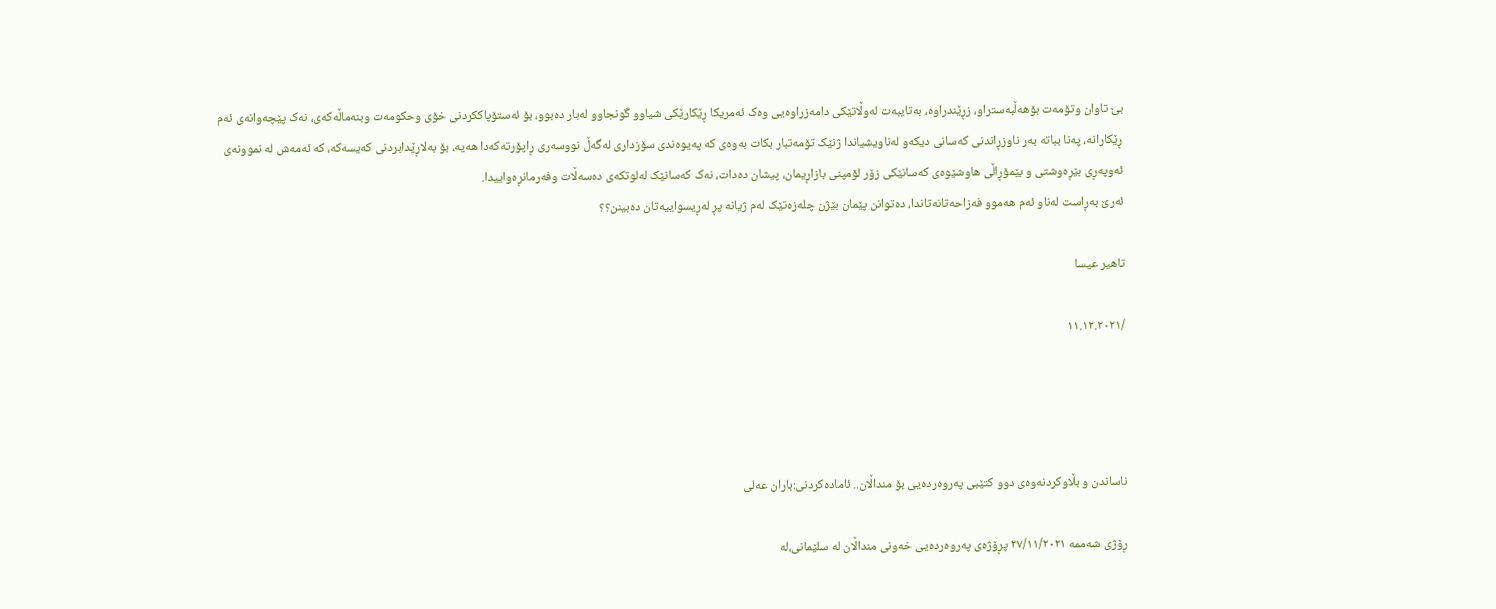بێ تاوان وتۆمەت بۆهەڵبەستراو، زڕێندراوە، بەتایبەت لەوڵاتێکی دامەزراوەیی وەک ئەمریکا ڕێکارێکی شیاوو گونجاوو لەبار دەبوو، بۆ ئەستۆپاککردنی خۆی وحکومەت وبنەماڵەکەی، نەک پێچەوانەی ئەم ڕێکارانە، پەنا بباتە بەر ناوزڕاندنی کەسانی دیکەو لەناویشیاندا ژنێک تۆمەتبار بکات بەوەی کە پەیوەندی سۆزداری لەگەڵ نووسەری ڕاپۆرتەکەدا هەیە، بۆ بەلاڕێدابردنی کەیسەکە، کە ئەمەش لە نموونەی ئەوپەڕی بێڕەوشتی و بێمۆڕاڵی هاوشێوەی کەسانێکی زۆر لۆمپنی بازاڕیمان، پیشان دەدات، نەک کەسانێک لەلوتکەی دەسەڵات وفەرمانڕەواییدا.
ئەرێ بەڕاست لەناو ئەم هەموو فەزاحەتانەتاندا، دەتوانن پێمان بێژن چلەزەتێک لەم ژیانە پڕ لەڕیسواییەتان دەبینن؟؟

تاهیر عیسا

/١١.١٢.٢٠٢١




ناساندن و بڵاوکردنەوەی دوو کتێبی پەروەردەیی بۆ منداڵان.. ئامادەکردنی:باران عەلی

ڕۆژی شەممە ٢٧/١١/٢٠٢١ پڕۆژەی پەروەردەیی خەونی منداڵان لە سلێمانی،لە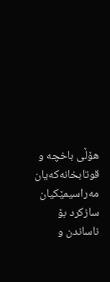هۆڵی باخچە و قوتابخانەکەیان مەراسیمێکیان سازکرد بۆ ناساندن و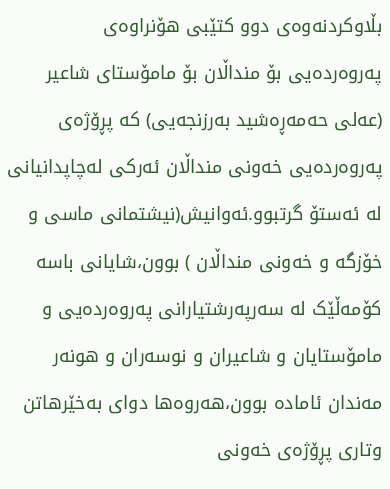بڵاوکردنەوەی دوو کتێبی هۆنراوەی پەروەردەیی بۆ منداڵان بۆ مامۆستای شاعیر (عەلی حەمەڕەشید بەرزنجەیی) کە پڕۆژەی پەروەردەیی خەونی منداڵان ئەرکی لەچاپدانیانی لە ئەستۆ گرتبوو.ئەوانیش(نیشتمانی ماسی و خۆزگە و خەونی منداڵان ) بوون،شایانی باسە کۆمەڵێک لە سەرپەرشتیارانی پەروەردەیی و مامۆستایان و شاعیران و نوسەران و هونەر مەندان ئامادە بوون،هەروەها دوای بەخێرهاتن وتاری پڕۆژەی خەونی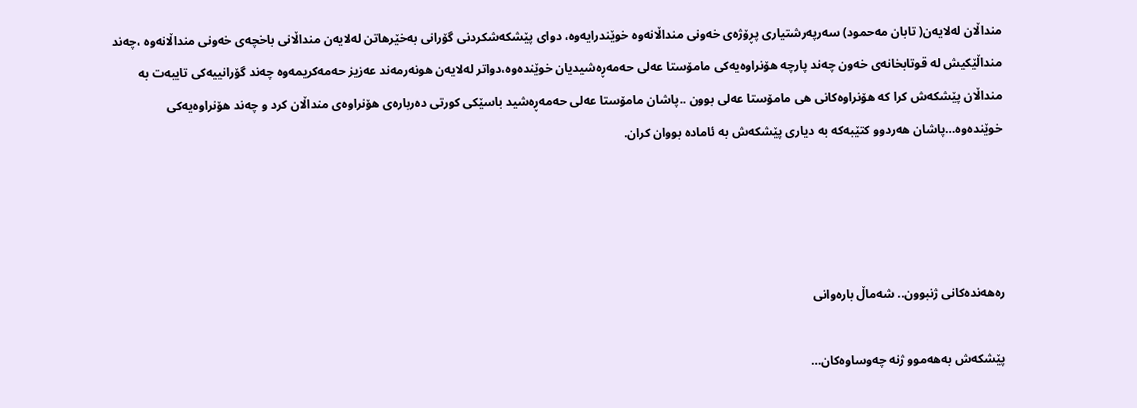منداڵان لەلایەن( تابان مەحمود) سەرپەرشتیاری پڕۆژەی خەونی منداڵانەوە خوێندرایەوە، دوای پێشکەشکردنی گۆرانی بەخێرهاتن لەلایەن منداڵانی باخچەی خەونی منداڵانەوە ،چەند منداڵێکیش لە قوتابخانەی خەون چەند پارچە هۆنراوەیەکی مامۆستا عەلی حەمەڕەشیدیان خوێندەوە،دواتر لەلایەن هونەرمەند عەزیز حەمەکریمەوە چەند گۆرانییەکی تایبەت بە منداڵان پێشکەش کرا کە هۆنراوەکانی هی مامۆستا عەلی بوون ..پاشان مامۆستا عەلی حەمەڕەشید باسێکی کورتی دەربارەی هۆنراوەی منداڵان کرد و چەند هۆنراوەیەکی خوێندەوە…پاشان هەردوو کتێبەکە بە دیاری پێشکەش بە ئامادە بووان کران.




رەهەندەکانی ژنبوون.. شەماڵ بارەوانی

پێشکەش بەهەموو ژنە چەوساوەکان…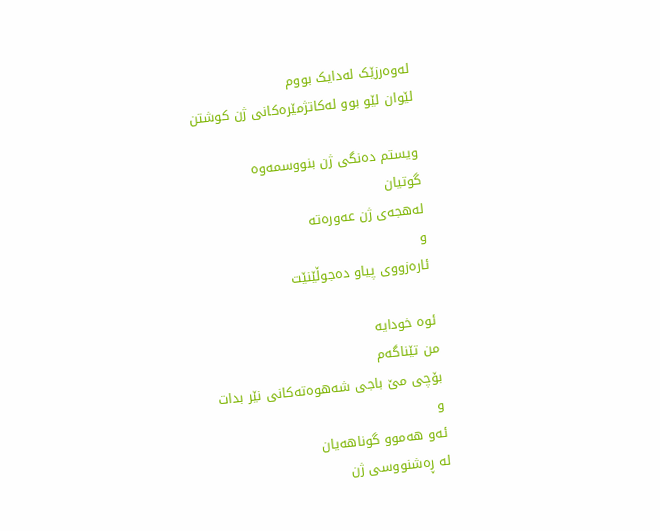لەوەرزێک لەدایک بووم
لێوان لێو بوو لەکاتژمێرەکانی ژن کوشتن

ویستم دەنگی ژن بنووسمەوە
گوتیان
لەهجەی ژن عەورەتە
و
ئارەزووی پیاو دەجوڵێنێت

ئوە خودایە
من تێناگەم
بۆچی مێ باجی شەهوەتەکانی نێر بدات
و
ئەو هەموو گوناهەیان
لە ڕەشنووسی ژن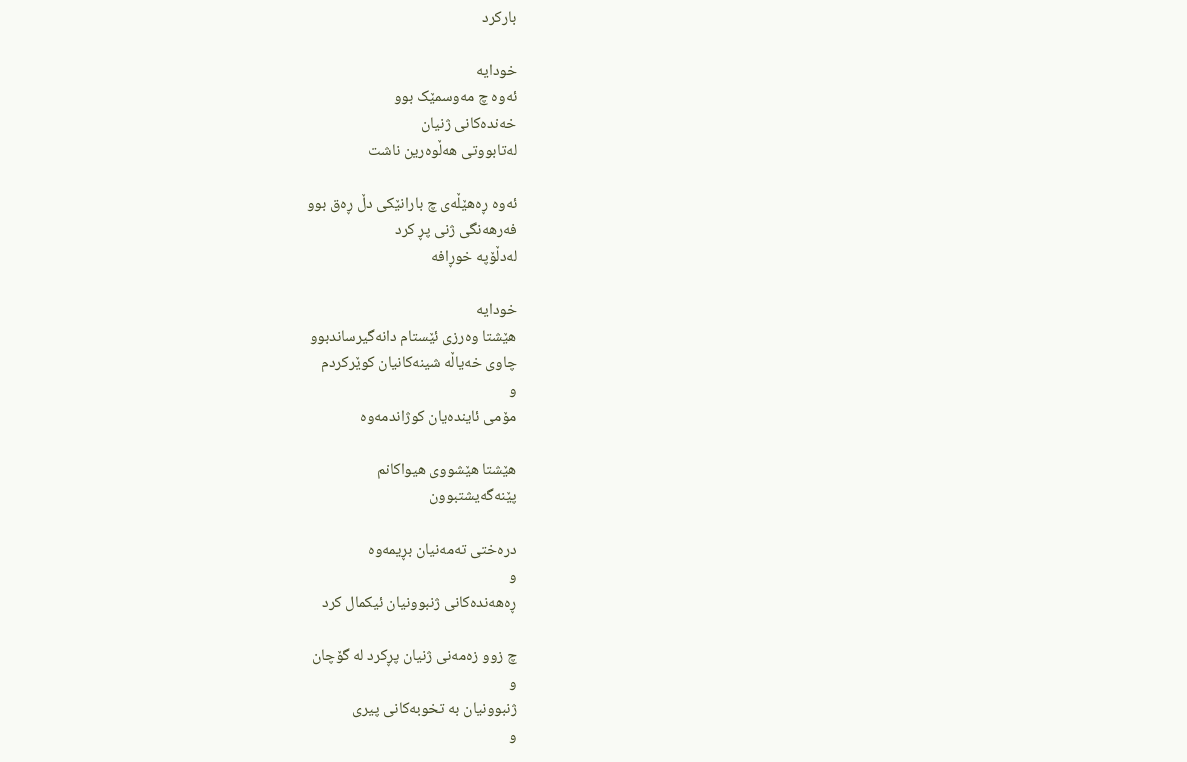بارکرد

خودایە
ئەوە چ مەوسمێک بوو
خەندەکانی ژنیان
لەتابووتی هەڵوەرین ناشت

ئەوە ڕەهێڵەی چ بارانێکی دڵ ڕەق بوو
فەرهەنگی ژنی پڕ کرد
لەدڵۆپە خوڕافە

خودایە
هێشتا وەرزی ئێستام دانەگیرساندبوو
چاوی خەیاڵە شینەکانیان کوێرکردم
و
مۆمی ئایندەیان کوژاندمەوە

هێشتا هێشووی هیواکانم
پێنەگەیشتبوون

درەختی تەمەنیان بڕیمەوە
و
ڕەهەندەکانی ژنبوونیان ئیکمال کرد

چ زوو زەمەنی ژنیان پڕکرد لە گۆچان
و
ژنبوونیان بە تخوبەکانی پیری
و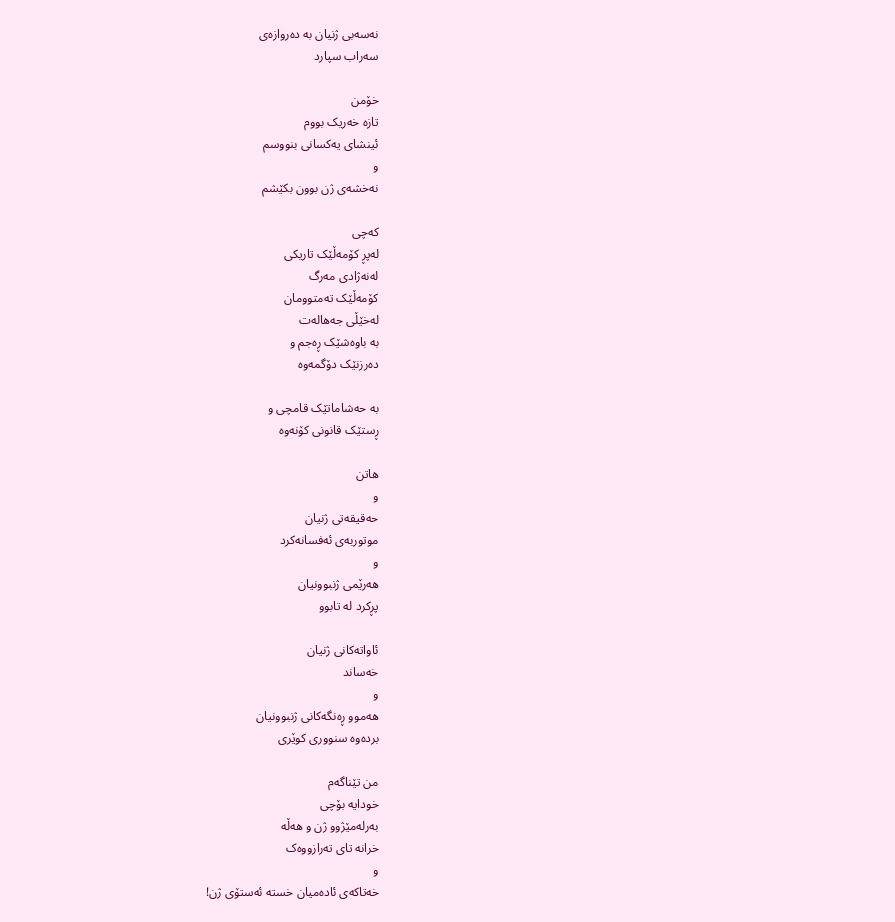نەسەبی ژنیان بە دەروازەی
سەراب سپارد

خۆمن
تازە خەریک بووم
ئینشای یەکسانی بنووسم
و
نەخشەی ژن بوون بکێشم

کەچی
لەپڕ کۆمەڵێک تاریکی
لەنەژادی مەرگ
کۆمەڵێک تەمتوومان
لەخێڵی جەهالەت
بە باوەشێک ڕەجم و
دەرزنێک دۆگمەوە

بە حەشاماتێک قامچی و
ڕستێک قانونی کۆنەوە

هاتن
و
حەقیقەتی ژنیان
موتوربەی ئەفسانەکرد
و
هەرێمی ژنبوونیان
پڕکرد لە تابوو

ئاواتەکانی ژنیان
خەساند
و
هەموو ڕەنگەکانی ژنبوونیان
بردەوە سنووری کوێری

من تێناگەم
خودایه بۆچی
بەرلەمێژوو ژن و هەڵە
خرانە تای تەرازووەک
و
خەتاکەی ئادەمیان خستە ئەستۆی ژن!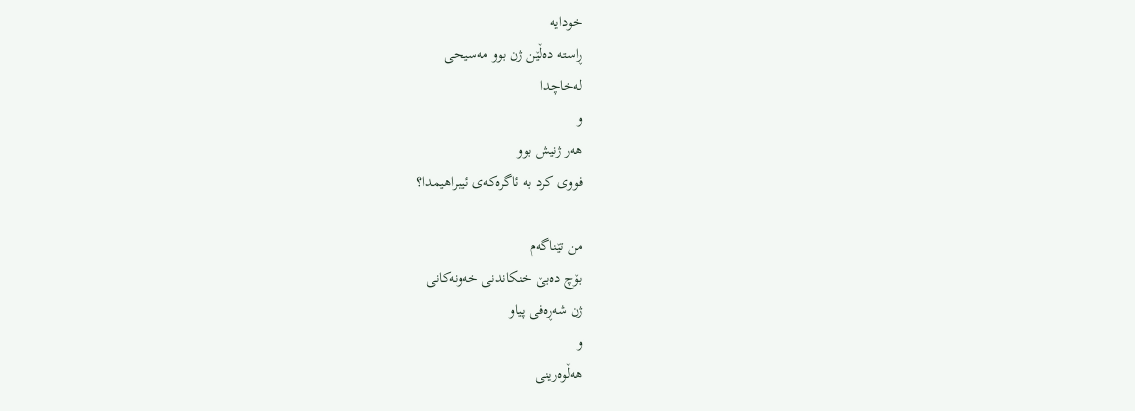خودایە
ڕاستە دەڵێن ژن بوو مەسیحی
لەخاچدا
و
هەر ژنیش بوو
فووی کرد بە ئاگرەکەی ئیبراهیمدا؟

من تێناگەم
بۆچ دەبێ خنکاندنی خەونەکانی
ژن شەڕەفی پیاو
و
هەڵوەرینی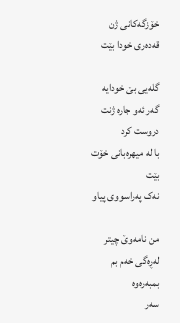خۆزگەکانی ژن
قەدەری خودا بێت

گلەیی بێ خودایە
گەر ئەو جارە ژنت دروست کرد
با لە میهرەبانی خۆت بێت
نەک پەراسووی پیاو

من نامەوێ چیتر لەڕەگی خەم بم
بمبەرەوە
سەر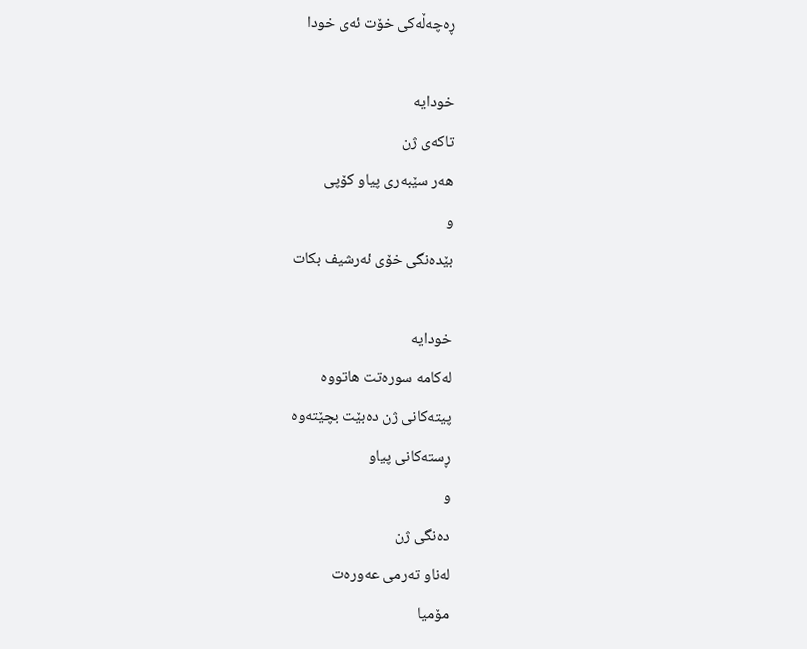ڕەچەڵەکی خۆت ئەی خودا

خودایه
تاکەی ژن
هەر سێبەری پیاو کۆپی
و
بێدەنگی خۆی ئەرشیف بکات

خودایە
لەکامە سورەتت هاتووە
پیتەکانی ژن دەبێت بچێتەوە
ڕستەکانی پیاو
و
دەنگی ژن
لەناو تەرمی عەورەت
مۆمیا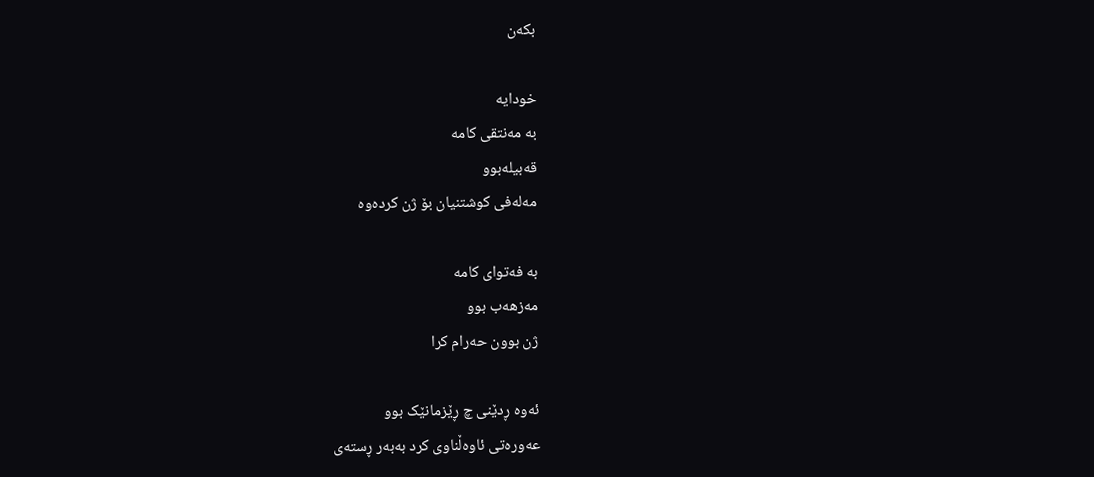بکەن

خودایە
بە مەنتقی کامە
قەبیلەبوو
مەلەفی کوشتنیان بۆ ژن کردەوە

بە فەتوای کامە
مەزهەب بوو
ژن بوون حەرام کرا

ئەوە ڕدێنی چ ڕێزمانێک بوو
عەورەتی ئاوەڵناوی کرد بەبەر ڕستەی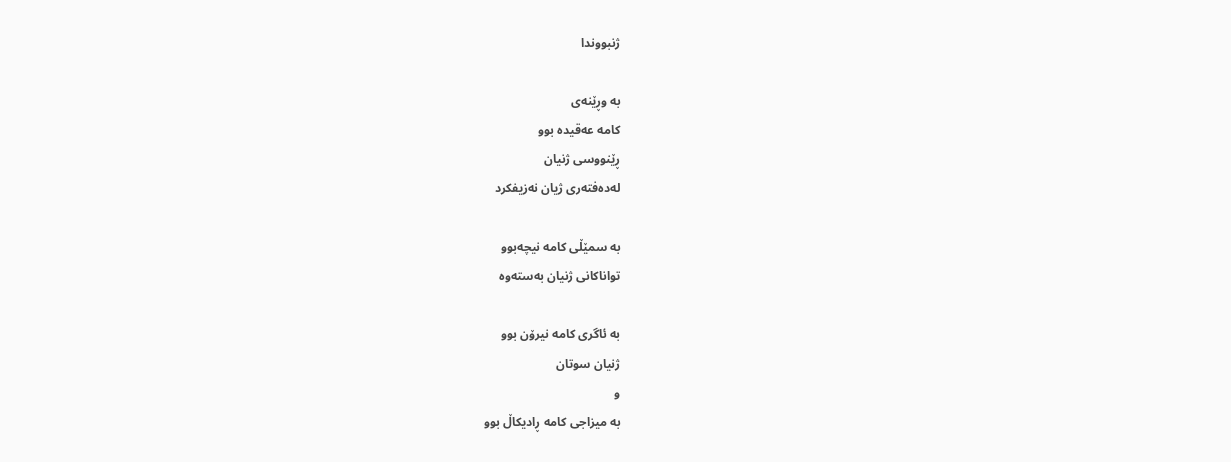ژنبووندا

بە وڕێنەی
کامە عەقیدە بوو
ڕێنووسی ژنیان
لەدەفتەری ژیان نەزیفکرد

بە سمێڵی کامه نیچەبوو
تواناکانی ژنیان بەستەوە

بە ئاگری کامە نیرۆن بوو
ژنیان سوتان
و
بە میزاجی کامە ڕادیکاڵ بوو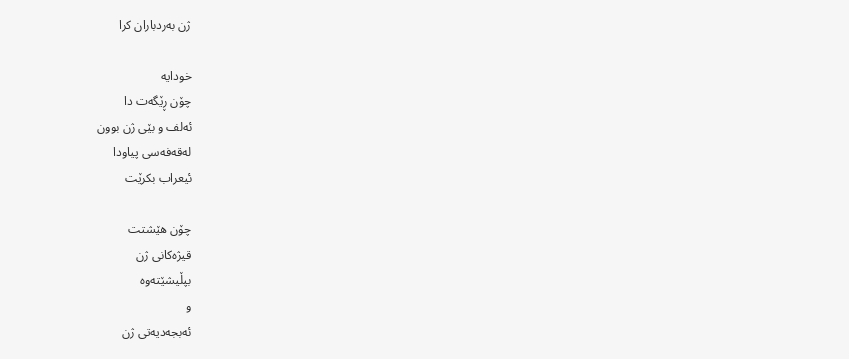ژن بەردباران کرا

خودایە
چۆن ڕێگەت دا
ئەلف و بێی ژن بوون
لەقەفەسی پیاودا
ئیعراب بکرێت

چۆن هێشتت
قیژەکانی ژن
بپڵیشێتەوە
و
ئەبجەدیەتی ژن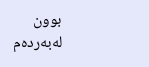بوون
لەبەردەم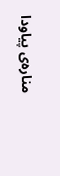منارەی پیاودا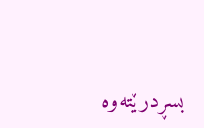بسڕدرێتەوە